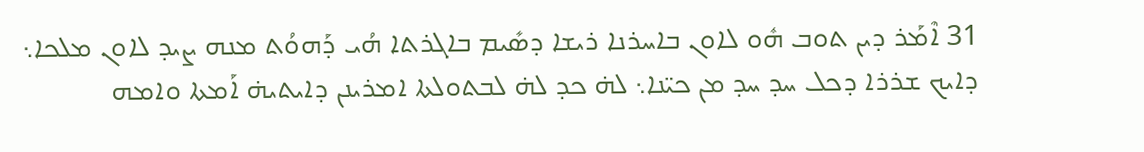31 ܐܶܡܰܪ ܕܝܢ ܬܘܒ ܗܽܘ ܠܐܘܢ ܒܐܚܪܢܐ ܪܝܫܐ ܕܣܺܝܡ ܒܐܓܪܬܐ ܗܳܝ ܕܰܗܘܳܬ ܡܢܗ ܨܝܕ ܠܐܘܢ ܡܠܟܐ܆ ܕܐܝܟ ܫܪܪܐ ܕܟܠ ܚܕ ܚܕ ܡܢ ܟܝ̈ܢܐ܆ ܠܗ̇ ܟܕ ܠܗ̇ ܠܒܬܘܠܬܐ ܐܡܪܝܢܢ ܕܐܝܬܝܗ̇ ܐܰܡܬܐ ܘܐܡܗ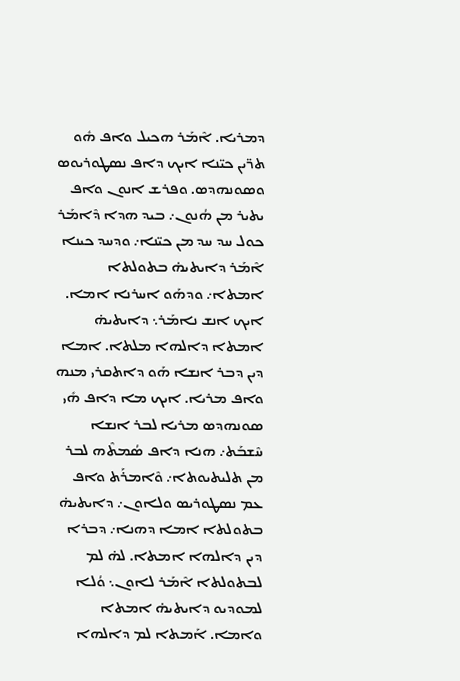ܕܡܪܝܐ. ܐܶܡܰܪ ܗܟܝܠ ܘܐܦ ܗܽܘ ܬܖ̈ܝܢ ܟܝ̈ܢܐ ܐܝܟ ܕܐܦ ܢܣܛܘܪܝܘܣ ܘܣܘܢܗܕܣ. ܘܦܪܫ ܐܢܘܢ ܘܐܦ ܝܬܝܪ ܡܢ ܗܳܢܘܢ܇ ܒܝܕ ܗܕܐ ܕܶܐܡܰܪ ܟܘܠ ܚܕ ܚܕ ܡܢ ܟܝ̈ܢܐ܇ ܘܕܚܕ ܟܝܢܐ ܐܶܡܰܪ ܕܐܝܬܝܗ̇ ܒܬܘܠܬܐ ܐܡܬܐ܇ ܘܕܗܰܘ ܐܚܪܢܐ ܐܡܐ. ܐܝܟ ܐܢܫ ܢܐܡܰܪ܆ ܕܐܝܬܝܗ̇ ܐܡܬܐ ܕܐܠܗܐ ܡܠܬܐ. ܐܡܐ ܕܝܢ ܕܒܪ ܐܢܫܐ ܗܰܘ ܕܐܬܩܪܝ ܡܢܗ ܘܐܦ ܡܪܝܐ. ܐܝܟ ܡܐ ܕܐܦ ܗܺܝ ܣܘܢܗܕܣ ܡܪܝܐ ܠܒܪ ܐܢܫܐ ܚܶܫܒܰܬ܇ ܗܢܐ ܕܐܦ ܣܳܡܬܶܗ ܠܒܪ ܡܢ ܬܠܝܬܝܘܬܐ܇ ܘܶܐܡܪܰܬ ܘܐܦ ܥܡ ܢܣܛܘܪܝܣ ܘܠܐܘܢ܇ ܕܐܝܬܝܗ̇ ܒܬܘܠܬܐ ܐܡܐ ܕܗܢܐ܇ ܕܒܪܐ ܕܝܢ ܕܐܠܗܐ ܐܡܬܐ. ܠܗ̇ ܠܡ ܠܒܬܘܠܬܐ ܐܶܡܰܪ ܠܐܘܢ܆ ܘܳܠܐ ܠܡܘܕܝܘ ܕܐܝܬܝܗ̇ ܐܡܬܐ ܘܐܡܐ. ܐܰܡܬܐ ܠܡ ܕܐܠܗܐ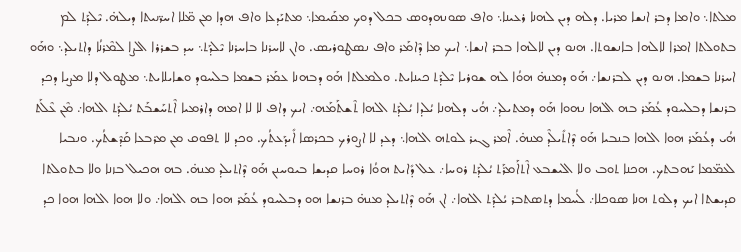ܡܠܬܐ܆ ܘܐܡܐ ܕܒܪ ܐܢܫܐ ܡܪܝܐ. ܕܠܗ ܕܝܢ ܠܗܢܐ ܪܥܝܢܐ܆ ܘܐܦ ܣܘܢܗܕܘܣ ܒܟܠ ܕܘܟ ܡܩܰܝܡܐ܆ ܡܬܝܰܕܥܐ ܘܐܦ ܗܕܐ ܡܢ ܡ̈ܠܐ ܐܚܖ̈ܢܝܬܐ ܕܝܠܗ̇. ܝܶܠܕܰܬ ܠܡ ܒܬܘܠܬܐ ܐܡܪܐ ܠܐܠܗܐ ܒܐܢܫܘܬܐ. ܗܢܘ ܕܝܢ ܠܐܠܗܐ ܒܒܪ ܐܢܫܐ܆ ܐܝܟ ܡܐ ܕܶܐܡܰܪ ܘܐܦ ܢܣܛܘܪܝܣ. ܘܐܢ ܠܐܚܪܢܐ ܒܐܚܪܢܐ ܝܶܠܕܰܬ܆ ܚܕ ܒܫܪܪܐ ܐܠܨܐ ܠܡܶܪܢܳܐ ܕܐܬܝܠܕ܆ ܘܗܰܘ ܐܚܪܢܐ ܒܫܡܐ. ܗܢܘ ܕܝܢ ܠܒܪܢܫܐ܇ ܗܰܘ ܕܡܢܗ̇ ܗܘܳܐ ܠܗ ܫܘܪܝܐ ܝܶܠܕܰܬ ܟܝܢܐܝܬ. ܘܠܡܠܬܐ ܗܰܘ ܕܒܗܢܐ ܥܡܰܪ ܒܫܡܐ ܒܠܚܘܕ ܘܫܐܝܠܐܝܬ܆ ܡܛܘܠ ܕܠܐ ܡܨܝܐ ܕܟܕ ܒܪܢܫܐ ܕܒܠܚܘܕ ܥܳܡܰܪ ܒܗ ܐܠܗܐ ܢܗܘܐ ܗܰܘ ܕܡܬܝܠܕ܇ ܗܳܝ ܕܠܗܢܐ ܝܳܠܕܐ ܝܳܠܕܰܬ ܐܠܗܐ ܬܶܫܬܰܡܰܗ܇ ܐܝܟ ܕܐܦ ܠܐ ܠܐ ܐܡܗ ܕܐܪܡܝܐ ܐܶܬܚܰܫܒܰܬ ܝܳܠܕܰܬ ܐܠܗܐ܇ ܡܶܢ ܥܶܠܰܬ ܗܳܝ ܕܥܳܡܰܪ ܗܘܐ ܐܠܗܐ ܒܢܒܝܐ ܗܰܘ ܕܶܐܬܺܝܠܶܕ ܡܢܗ̇. ܐܶܡܪ ܓܝܪ ܠܘܬܗ ܐܠܗܐ܆ ܕܥܕ ܠܐ ܐܨܘܪܟ ܒܟܪܣܐ ܐܺܝܕܰܥܬܳܟ. ܘܟܕ ܠܐ ܬܦܘܩ ܡܢ ܡܪܒܥܐ ܩܰܕܶܫܬܳܟ. ܘܢܒܝܐ ܠܥܡ̈ܡܐ ܝܰܗܒܬܟ. ܗܟܢܐ ܬܘܒ ܘܠܐ ܐܠܝܫܒܥ ܐܶܬܐܰܡܪܰܬ ܝܳܠܕܰܬ ܪܘܚܐ܇ ܥܠ ܕܺܐܝܬ ܗܘܳܐ ܪܘܚܐ ܩܕܝܫܐ ܒܝܘܚܢܢ ܗܰܘ ܕܶܐܬܝܠܕ ܡܢܗ̇. ܒܗ ܗܟܝܠ ܒܙܢܐ ܘܠܐ ܒܬܘܠܬܐ ܩܕܝܫܬܐ ܐܝܟ ܕܠܘܬ ܗܢܐ ܣܘܟܠܐ܇ ܠܳܚܡܐ ܕܬܣܬܒܪ ܝܳܠܕܰܬ ܐܠܗܐ܇ ܐܢ ܗܰܘ ܕܶܐܬܝܠܕ ܡܢܗ̇ ܒܪܢܫܐ ܗܘ ܕܒܠܚܘܕ ܥܳܡܰܪ ܗܘܐ ܒܗ ܐܠܗܐ܇ ܘܠܐ ܗܘܐ ܐܠܗܐ ܗܘܐ ܟܕ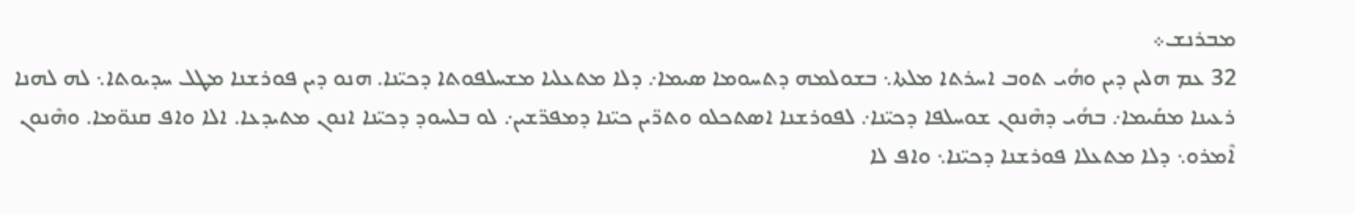ܡܒܪܢܫ܀
32 ܥܡ ܗܠܝܢ ܕܝܢ ܘܗܳܝ ܬܘܒ ܐܚܪܬܐ ܡܠܬܐ܆ ܒܫܘܠܡܗ ܕܬܚܘܡܐ ܣܝܡܐ܇ ܕܠܐ ܡܬܥܠܝܐ ܡܫܚܠܦܘܬܐ ܕܟܝ̈ܢܐ. ܗܢܘ ܕܝܢ ܦܘܪܫܢܐ ܡܛܠ ܚܕܝܘܬܐ܆ ܠܗ ܠܗܢܐ ܪܥܝܢܐ ܡܩܰܝܡܐ܇ ܒܗܳܝ ܕܗܶܢܘܢ ܫܘܚܠܦܐ ܕܟܝ̈ܢܐ܇ ܠܦܘܪܫܢܐ ܐܣܬܟܠܘ ܘܬܖ̈ܝܢ ܟܝ̈ܢܐ ܕܡܦܖ̈ܫܝܢ܇ ܠܘ ܒܠܚܘܕ ܕܟܝ̈ܢܐ ܐܢܘܢ ܡܬܝܕܥܐ. ܐܠܐ ܘܐܦ ܩܢܘ̈ܡܐ. ܘܗܶܢܘܢ ܐܶܡܪܘ܆ ܕܠܐ ܡܬܥܠܐ ܦܘܪܫܢܐ ܕܟܝ̈ܢܐ܆ ܘܐܦ ܠܐ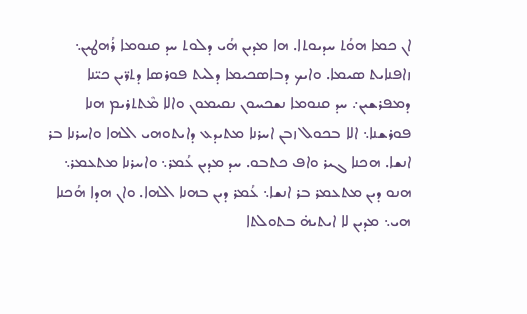ܐܢ ܟܡܐ ܗܘܳܬ ܚܕܝܘܬܐ. ܗܐ ܡܕܝܢ ܗܳܝ ܕܠܘܬ ܚܕ ܩܢܘܡܐ ܪܳܗܛܝܢ܆ ܙܐܦܢܐܝܬ ܣܝܡܐ. ܘܐܝܟ ܕܒܐܣܟܝܡܐ ܕܠܝܬ ܦܘܪܣܐ ܕܬܖ̈ܝܢ ܟܝ̈ܢܐ ܕܡܦܪܫܝܢ܇ ܚܕ ܩܢܘܡܐ ܢܫܟܚܘܢ ܢܩܝܡܘܢ ܘܐܠܐ ܡܶܬܬܪܝܡ ܗܢܐ ܦܘܪܫܢܐ܆ ܐܠܐ ܒܟܘܠ ܙܒܢ ܐܚܪܢܐ ܡܬܝܕܥ ܕܐܝܬܘܗܝ ܐܠܗܐ ܘܐܚܪܢܐ ܒܪ ܐܢܫܐ. ܗܟܢܐ ܓܝܪ ܘܐܦ ܟܬܒܘ. ܚܕ ܡܕܝܢ ܥܳܡܪ܆ ܘܐܚܪܢܐ ܡܬܥܡܪ܆ ܗܢܘ ܕܝܢ ܡܬܥܡܪ ܒܪ ܐܢܫܐ܆ ܥܳܡܪ ܕܝܢ ܒܗܢܐ ܐܠܗܐ. ܘܐܢ ܗܕܐ ܗܳܟܢܐ ܗܝ܆ ܡܕܝܢ ܠܐ ܐܝܬܝܗ̇ ܒܬܘܠܬܐ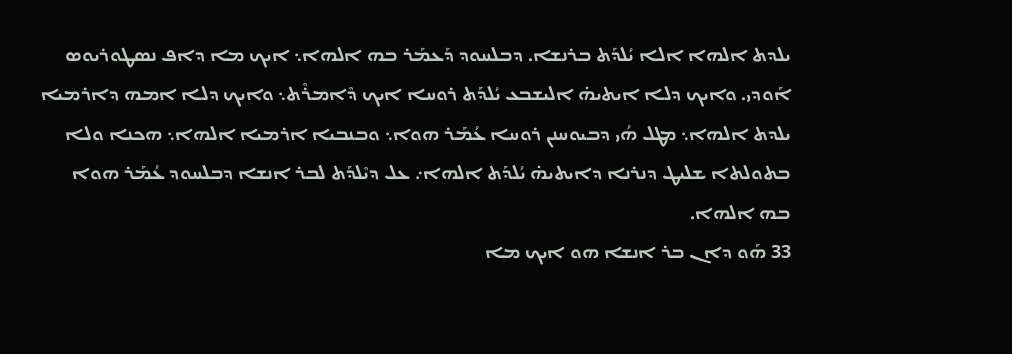ܝܠܕܬ ܐܠܗܐ ܐܠܐ ܝܳܠܕܰܬ ܒܪܢܫܐ. ܕܒܠܚܘܕ ܕܰܥܡܰܪ ܒܗ ܐܠܗܐ܆ ܐܝܟ ܡܐ ܕܐܦ ܢܣܛܘܪܝܘܣ ܐܰܘܕܝ. ܘܐܝܟ ܕܠܐ ܐܝܬܝܗ̇ ܐܠܝܫܒܥ ܝܳܠܕܰܬ ܪܘܚܐ ܐܝܟ ܕܶܐܡܪܶܬ܆ ܘܐܝܟ ܕܠܐ ܐܡܗ ܕܐܪܡܝܐ ܝܠܕܬ ܐܠܗܐ܆ ܡܛܠ ܗܳܝ ܕܒܝܘܚܢܢ ܪܘܚܐ ܥܳܡܰܪ ܗܘܐ܆ ܘܒܢܒܝܐ ܐܪܡܝܐ ܐܠܗܐ܆ ܗܟܢܐ ܘܠܐ ܒܬܘܠܬܐ ܫܠܝܛ ܕܢܪܢܐ ܕܐܝܬܝܗ̇ ܝܳܠܕܰܬ ܐܠܗܐ܇ ܥܠ ܕܝܶܠܕܰܬ ܠܒܪ ܐܢܫܐ ܕܒܠܚܘܕ ܥܳܡܰܪ ܗܘܐ ܒܗ ܐܠܗܐ.
33 ܗܰܘ ܕܐܢ ܒܪ ܐܢܫܐ ܗܘ ܐܝܟ ܡܐ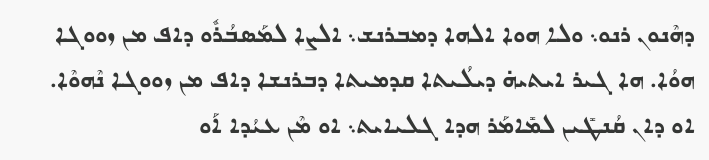ܕܗܶܢܘܢ ܪܢܘ܆ ܘܠܐ ܗܘܐ ܐܠܗܐ ܕܡܒܪܢܫ܆ ܐܠܨܐ ܠܡܰܣܒܳܪܽܘ ܕܐܦ ܡܢ ܙܘܘܓܐ ܗܘܳܐ. ܗܐ ܓܝܪ ܐܝܬܝܗ̇ ܕܝܠܳܝܬܐ ܩܕܡܝܬܐ ܕܒܪܢܫܐ ܕܐܦ ܡܢ ܙܘܘܓܐ ܢܶܗܘܶܐ. ܐܘ ܕܐܢ ܩܳܢܛܺܝܢ ܠܡܺܐܡܰܪ ܗܕܐ ܓܠܝܐܝܬ܆ ܐܘ ܡܶܢ ܥܝܳܕܐ ܐܰܘ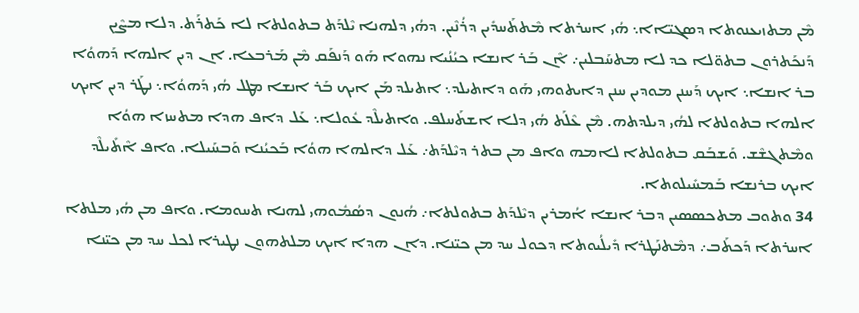ܡܶܢ ܡܬܙܝܥܢܘܬܐ ܕܣܓܝ̈ܐܐ܆ ܗܳܝ ܐܚܪܬܐ ܡܶܬܬܰܚܕܺܝܢ ܕܪܳܢܶܝܢ. ܕܗܳܝ ܕܠܗܢܐ ܝܶܠܕܰܬ ܒܬܘܠܬܐ ܠܐ ܟܰܬܪܰܬ. ܕܠܐ ܡܨܶܝܢ ܕܰܢܟܰܬܪܘܢ ܒܬܘ̈ܠܐ ܟܕ ܠܐ ܡܬܚܰܒܠܝܢ܇ ܐܶܢ ܒܰܪ ܐܢܫܐ ܟܝܳܢܳܝܐ ܢܗܘܐ ܗܰܘ ܕܰܢܦܰܩ ܡܶܢ ܡܰܪܒܥܐ. ܐܢ ܕܝܢ ܐܠܗܐ ܕܰܗܘܳܐ ܒܪ ܐܢܫܐ܆ ܐܝܟ ܕܰܚܢܢ ܡܘܕܝܢ ܚܢܢ ܕܐܝܬܘܗܝ ܗܰܘ ܕܐܬܝܠܕ܆ ܐܬܝܠܕ ܡܰܢ ܐܝܟ ܒܰܪ ܐܢܫܐ ܡܛܠ ܗܳܝ ܕܰܗܘܳܐ܆ ܢܛܰܪ ܕܝܢ ܐܝܟ ܐܠܗܐ ܒܬܘܠܬܐ ܠܗܳܝ ܕܝܠܕܬܗ. ܡܶܢ ܥܶܠܰܬ ܗܳܝ ܕܠܐ ܐܫܬܰܚܠܦ. ܘܐܬܝܠܶܕ ܥܽܘܠܐ܆ ܥܰܠ ܕܐܦ ܗܕܐ ܡܬܚܙܐ ܗܘܳܐ ܘܡܶܬܓܫܶܫ. ܘܰܫܒܰܩ ܒܬܘܠܬܐ ܠܐܡܗ ܘܐܦ ܡܢ ܒܬܪ ܕܝܶܠܕܰܬ܇ ܥܰܠ ܕܐܠܗܐ ܗܘܳܐ ܒܰܟܝܳܢܐ ܘܰܒܚܰܝܠܐ. ܘܐܦ ܐܶܬܺܝܠܶܕ ܐܝܟ ܒܪܢܫܐ ܒܰܡܚܺܝܠܘܬܐ.
34 ܘܬܘܒ ܡܬܟܣܣܝܢ ܕܒܪ ܐܢܫܐ ܐܳܡܪܝܢ ܕܝܶܠܕܰܬ ܒܬܘܠܬܐ܇ ܗܳܢܘܢ ܕܣܳܡܽܘܗܝ ܠܗܢܐ ܬܚܘܡܐ. ܘܐܦ ܡܢ ܗܳܝ ܡܠܬܐ ܐܚܪܬܐ ܕܰܟܬܰܒ܇ ܕܡܶܬܢܰܛܪܐ ܕܺܝܠܳܝܘܬܐ ܕܟܘܠ ܚܕ ܡܢ ܟܝ̈ܢܐ. ܕܐܢ ܗܕܐ ܐܝܟ ܡܠܬܗܘܢ ܢܛܝܪܐ ܠܟܠ ܚܕ ܡܢ ܟܝ̈ܢܐ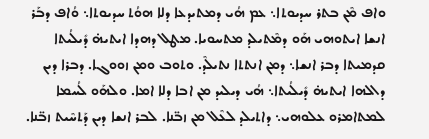ܘܐܦ ܡܶܢ ܒܬܪ ܚܕܝܘܬܐ܆ ܥܡ ܗܳܝ ܕܡܬܝܕܥܐ ܕܠܐ ܗܘܳܬ ܚܕܝܘܬܐ܆ ܘܳܐܦ ܕܒܰܪ ܐܢܫܐ ܐܝܬܘܗܝ ܗܰܘ ܕܡܶܬܝܠܕ ܡܬܚܘܝܐ. ܡܛܠ ܕܗܕܐ ܐܝܬܝܗ̇ ܕܺܝܠܳܝܬܐ ܩܕܡܝܬܐ ܕܒܪ ܐܢܫܐ܆ ܕܡܢ ܐܢܬܬܐ ܢܬܝܠܶܕ. ܘܬܘܒ ܘܡܢ ܙܘܘܓܐ. ܕܒܪܐ ܕܝܢ ܕܐܠܗܐ ܐܝܬܝܗ̇ ܕܺܝܠܳܝܬܐ܆ ܗܳܝ ܕܝܠܝܕ ܡܢ ܐܒܐ ܕܠܐ ܐܡܐ. ܘܠܗܰܘ ܠܳܚܡܐ ܠܡܬܐܡܪܘ ܥܠܘܗܝ܆ ܕܐܬܝܠܕ ܠܥܶܠ ܡܢ ܙܒ̈ܢܐ. ܠܒܪ ܐܢܫܐ ܕܝܢ ܕܰܬܚܶܝܬ ܙܒ̈ܢܐ.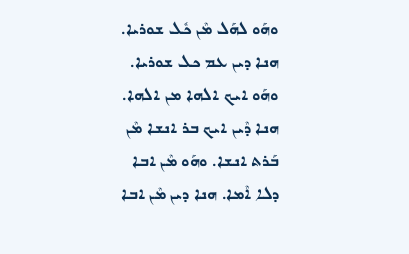ܘܗܰܘ ܠܗܰܠ ܡܶܢ ܟܽܠ ܫܘܪܝܐ. ܗܢܐ ܕܝܢ ܥܡ ܟܠ ܫܘܪܝܐ. ܘܗܰܘ ܐܝܟ ܐܠܗܐ ܡܢ ܐܠܗܐ. ܗܢܐ ܕܶܝܢ ܐܝܟ ܒܪ ܐܢܫܐ ܡܶܢ ܒܰܪܬ ܐܢܫܐ. ܘܗܰܘ ܡܶܢ ܐܒܐ ܕܠܐ ܐܶܡܐ. ܗܢܐ ܕܝܢ ܡܶܢ ܐܒܐ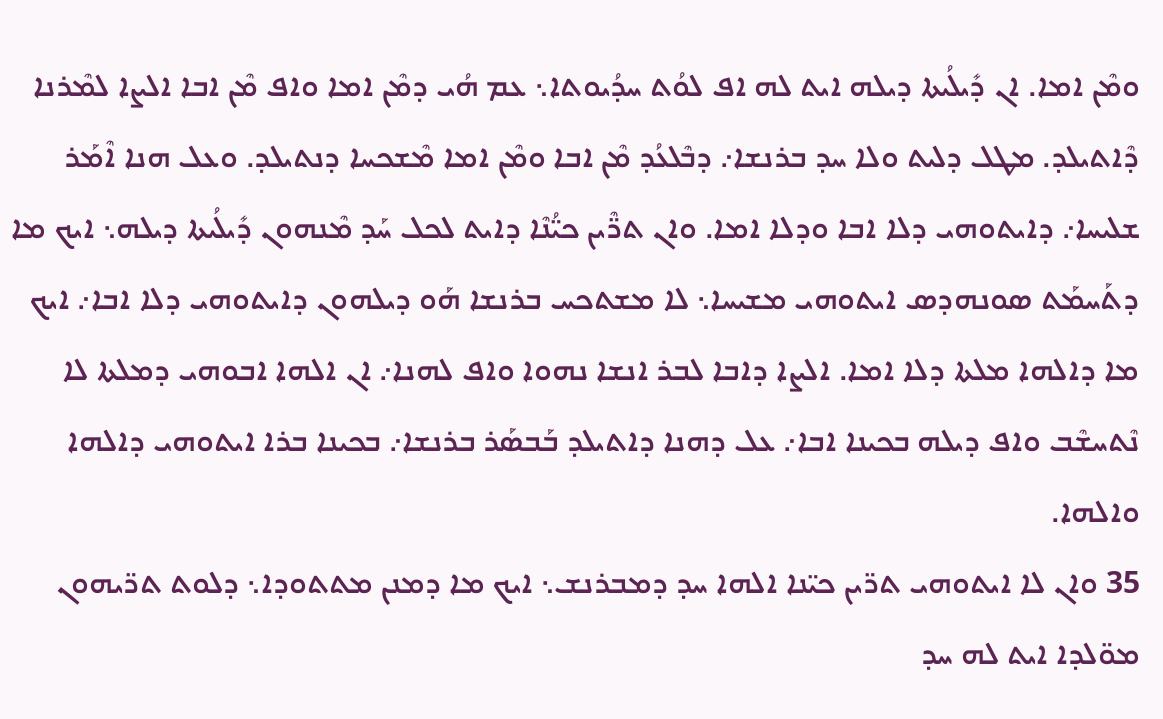ܘܡܶܢ ܐܡܐ. ܐܢ ܕܺܝܠܳܝܬܐ ܕܝܠܗ ܐܝܬ ܠܗ ܐܦ ܠܘܳܬ ܚܕܳܝܘܬܐ܆ ܥܡ ܗܳܝ ܕܡܶܢ ܐܡܐ ܘܐܦ ܡܶܢ ܐܒܐ ܐܠܨܐ ܠܡܶܪܢܐ ܕܶܐܬܝܠܕ. ܡܛܠ ܕܠܝܬ ܘܠܐ ܚܕ ܒܪܢܫܐ܇ ܕܒܶܠܥܳܕ ܡܶܢ ܐܒܐ ܘܡܶܢ ܐܡܐ ܡܶܫܟܚܐ ܕܢܬܝܠܕ. ܘܥܠ ܗܢܐ ܐܶܡܰܪ ܫܠܝܚܐ܇ ܕܐܝܬܘܗܝ ܕܠܐ ܐܒܐ ܘܕܠܐ ܐܡܐ. ܘܐܢ ܬܖ̈ܶܝܢ ܟܝ̈ܳܢܶܐ ܕܐܝܬ ܠܟܠ ܚܰܕ ܡܶܢܗܘܢ ܕܺܝܠܳܝܬܐ ܕܝܠܗ܆ ܐܝܟ ܡܐ ܕܬܰܚܡܰܬ ܣܘܢܗܕܣ ܐܝܬܘܗܝ ܡܫܝܚܐ܆ ܠܐ ܡܫܬܟܚ ܒܪܢܫܐ ܗܰܘ ܕܝܠܗܘܢ ܕܐܝܬܘܗܝ ܕܠܐ ܐܒܐ܇ ܐܝܟ ܡܐ ܕܐܠܗܐ ܡܠܬܐ ܕܠܐ ܐܡܐ. ܐܠܨܐ ܕܐܒܐ ܠܒܪ ܐܢܫܐ ܢܗܘܐ ܘܐܦ ܠܗܢܐ܇ ܐܢ ܐܠܗܐ ܐܒܘܗܝ ܕܡܠܬܐ ܠܐ ܢܶܬܚܫܶܒ ܘܐܦ ܕܝܠܗ ܒܟܝܢܐ ܐܒܐ܇ ܥܠ ܕܗܢܐ ܕܐܬܝܠܕ ܒܰܒܣܰܪ ܒܪܢܫܐ܇ ܒܟܝܢܐ ܒܪܐ ܐܝܬܘܗܝ ܕܐܠܗܐ ܘܐܠܗܐ.
35 ܘܐܢ ܠܐ ܐܝܬܘܗܝ ܬܖ̈ܝܢ ܟܝ̈ܢܐ ܐܠܗܐ ܚܕ ܕܡܒܪܢܫ܆ ܐܝܟ ܡܐ ܕܡܢܢ ܡܬܬܘܕܐ܆ ܕܠܘܬ ܬܖ̈ܝܗܘܢ ܡܘ̈ܠܕܐ ܐܝܬ ܠܗ ܚܕ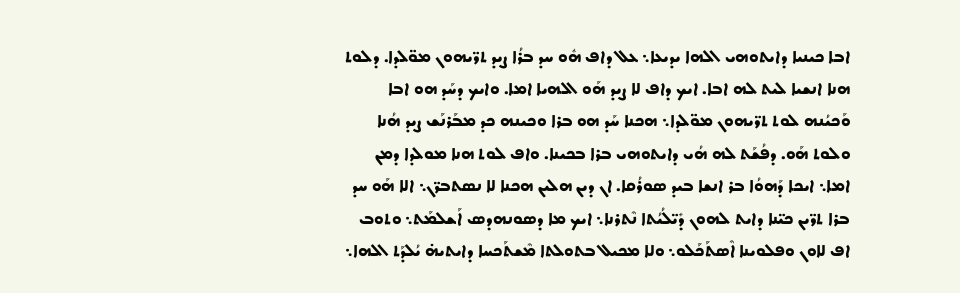ܐܒܐ ܟܝܢܝܐ ܕܐܝܬܘܗܝ ܐܠܗܐ ܝܕܝܥܐ܆ ܥܠ ܕܐܦ ܗܽܘ ܚܕ ܒܪܳܐ ܨܝܕ ܬܖ̈ܝܗܘܢ ܡܘ̈ܠܕܐ. ܕܠܘܬ ܗܢܐ ܐܢܫܝܐ ܠܝܬ ܠܗ ܐܒܐ. ܐܝܟ ܕܐܦ ܠܐ ܨܝܕ ܗܰܘ ܐܠܗܝܐ ܐܡܐ. ܘܐܝܟ ܕܚܰܕ ܗܘ ܐܒܐ ܘܰܟܝܳܢܗ ܠܘܬ ܬܖ̈ܝܗܘܢ ܡܘ̈ܠܕܐ܆ ܗܟܢܐ ܚܰܕ ܗܘ ܒܪܐ ܘܟܝܢܗ ܟܕ ܡܒܰܪܢܰܫ ܨܝܕ ܗܳܢܐ ܘܠܘܬ ܗܰܘ. ܕܦܳܫܰܬ ܠܗ ܗܳܝ ܕܐܝܬܘܗܝ ܒܪܐ ܒܟܝܢܐ. ܘܐܦ ܠܘܬ ܗܢܐ ܡܘܠܕܐ ܕܡܢ ܐܡܐ܆ ܐܝܟܐ ܕܰܗܘܳܐ ܒܪ ܐܢܫܐ ܒܝܕ ܣܘܪܳܩܐ. ܐܢ ܕܝܢ ܗܠܝܢ ܗܟܢܐ ܠܐ ܢܣܬܒܖ̈ܢ܆ ܐܠܐ ܗܰܘ ܚܕ ܒܪܐ ܬܖ̈ܝܢ ܟܝ̈ܢܐ ܕܐܝܬ ܠܗܘܢ ܕܺܝ̈ܠܳܝܳܬܐ ܢܶܬܪܢܐ܆ ܐܝܟ ܡܐ ܕܣܘܢܗܕܣ ܐܰܫܠܡܰܬ܆ ܘܬܘܒ ܐܦ ܠܐܘܢ ܘܦܠܘܝܢܐ ܐܶܣܬܰܟܰܠܘ܆ ܘܠܐ ܡܟܝܠ ܒܬܘܠܬܐ ܡܶܫܬܰܟܚܐ ܕܐܝܬܝܗ̇ ܝܳܠܕܰܬ ܐܠܗܐ܆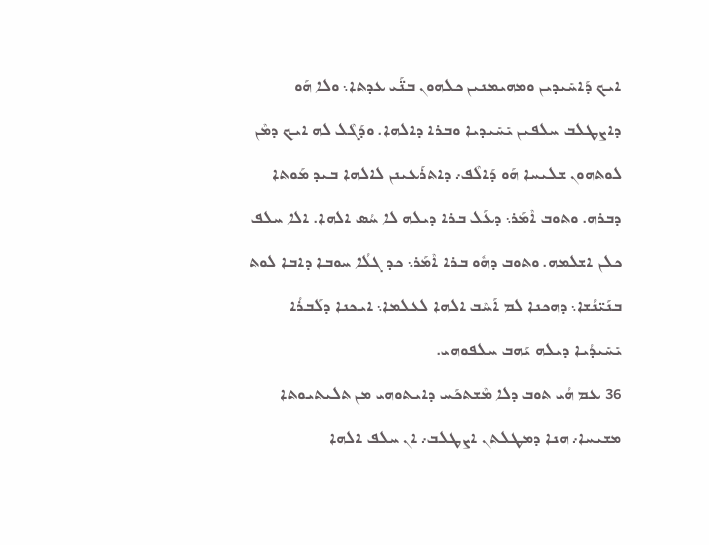ܐܝܟ ܕܰܐܚܺܝܕܝܢ ܘܡܗܝܡܢܝܢ ܟܠܗܘܢ ܒܢ̈ܰܝ ܥܕܬܐ܆ ܘܠܐ ܗܰܘ ܕܐܨܛܠܒ ܚܠܦܝܢ ܝܺܚܺܝܕܝܐ ܘܒܪܐ ܕܐܠܗܐ. ܘܕܰܓܶܠ ܠܗ ܐܝܟ ܕܡܶܢ ܠܘܬܗܘܢ ܫܠܝܚܐ ܗܰܘ ܕܰܐܠܶܦ܇ ܕܐܬܪܰܥܝܢܢ ܠܐܠܗܐ ܒܝܕ ܡܰܘܬܐ ܕܒܪܗ. ܘܬܘܒ ܐܶܡܰܪ܆ ܕܥܰܠ ܒܪܐ ܕܝܠܗ ܠܐ ܚܳܣ ܐܠܗܐ. ܐܠܐ ܚܠܦ ܟܠܢ ܐܫܠܡܗ. ܘܬܘܒ ܕܗܽܘ ܒܪܐ ܐܶܡܰܪ܆ ܟܕ ܓܠܳܐ ܚܘܒܐ ܕܐܒܐ ܠܘܬ ܒܢܰܝ̈ܢܳܫܐ܆ ܕܗܟܢܐ ܠܡ ܐܰܚܶܒ ܐܠܗܐ ܠܥܠܡܐ܆ ܐܝܟܢܐ ܕܠܰܒܪܳܐ ܝܺܚܺܝܕܳܝܐ ܕܝܠܗ ܝܰܗܒ ܚܠܦܘܗܝ.
36 ܥܡ ܗܳܝ ܬܘܒ ܕܠܐ ܡܶܫܬܟܰܚ ܕܐܝܬܘܗܝ ܡܢ ܬܠܝܬܝܘܬܐ ܡܫܝܚܐ܇ ܗܢܐ ܕܡܛܠܬܢ ܐܨܛܠܒ܇ ܐܢ ܚܠܦ ܐܠܗܐ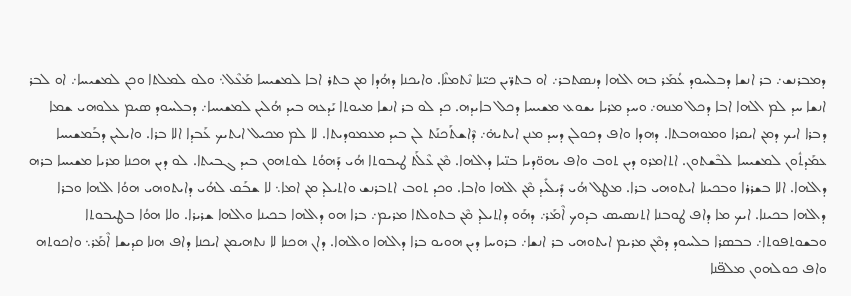ܕܡܒܪܢܫ܇ ܒܪ ܐܢܫܐ ܕܒܠܚܘܕ ܥܳܡܰܪ ܒܗ ܐܠܗܐ ܕܢܣܬܒܪ܇ ܐܘ ܒܬܖ̈ܝܢ ܟܝ̈ܢܐ ܢܶܬܡܢܶܐ. ܘܐܝܟܢܐ ܕܗܳܕܐ ܡܢ ܒܬܪ ܐܒܐ ܠܡܫܝܚܐ ܡܰܥܶܠ܆ ܘܠܘ ܠܡܠܬܐ ܘܟܢ ܠܡܫܝܚܐ܇ ܐܘ ܠܒܪ ܐܢܫܐ ܚܕ ܠܡ ܐܠܗܐ ܐܒܐ ܕܟܠ ܡܢܗ܇ ܘܚܕ ܡܪܝܐ ܝܫܘܥ ܡܫܝܚܐ ܕܟܠ ܒܐܝܕܗ. ܟܕ ܠܘ ܒܪ ܐܢܫܐ ܡܝܘܬܐ ܝܰܕܥܗ ܒܝܕ ܗܳܠܝܢ ܠܡܫܝܚܐ܇ ܕܒܠܚܘܕ ܣܝܡ ܥܠܘܗܝ ܫܡܐ ܕܒܪܐ ܐܝܟ ܕܡܢ ܐܝܩܪܐ ܘܡܘܗܒܬܐ. ܕܗܕܐ ܘܐܦ ܕܟܘܠܢ ܕܚܕ ܡܢܢ ܐܝܬܝܗ̇܇ ܕܶܐܫܬܰܟܢܰܬ ܠܢ ܒܝܕ ܡܥܡܘܕܝܬܐ. ܠܐ ܠܡ ܡܟܝܠ ܐܝܬܝܟ ܥܰܒܕܐ ܐܠܐ ܒܪܐ. ܘܐܝܠܝܢ ܕܒܰܡܫܝܚܐ ܥܡܰܕܬܽܘܢ ܠܡܫܝܚܐ ܠܒܶܫܬܘܢ. ܐܬܐܡܪܘ ܕܝܢ ܬܘܒ ܘܐܦ ܝܗܘ̈ܕܝܐ ܒܢ̈ܝܐ ܕܐܠܗܐ. ܡܶܢ ܥܶܠܰܬ ܛܝܒܘܬܐ ܗܳܝ ܕܰܗܘܳܬ ܠܘܬܗܘܢ ܒܝܕ ܓܒܝܬܐ. ܠܘ ܕܝܢ ܗܟܢܐ ܡܪܝܐ ܡܫܝܚܐ ܒܪܗ ܕܐܠܗܐ. ܐܠܐ ܒܫܪܪܐ ܘܒܟܝܢܐ ܐܝܬܘܗܝ ܒܪܐ. ܡܛܠ ܗܳܝ ܕܺܝܠܺܝܕ ܡܶܢ ܐܠܗܐ ܘܐܒܐ. ܘܟܕ ܬܘܒ ܐܬܒܪܢܫ ܘܐܬܝܠܕ ܡܢ ܐܡܐ܆ ܠܐ ܫܒܰܩ ܠܗܳܝ ܕܐܝܬܘܗܝ ܗܘܳܐ ܐܠܗܐ ܘܒܪܐ ܕܐܠܗܐ ܒܟܝܢܐ. ܐܝܟ ܡܐ ܕܐܦ ܛܘܒܢܐ ܐܬܢܣܝܣ ܒܕܘܟ ܐܶܡܰܪ܇ ܕܗܰܘ ܕܐܬܝܠܕ ܡܶܢ ܒܬܘܠܬܐ ܡܪܝܡ܇ ܒܪܐ ܗܘ ܕܐܠܗܐ ܒܟܝܢܐ ܘܐܠܗܐ ܫܪܝܪܐ. ܘܠܐ ܗܘܳܐ ܒܛܝܒܘܬܐ ܘܒܫܘܬܦܘܬܐ܇ ܒܒܣܪܐ ܒܠܚܘܕ ܕܡܶܢ ܡܪܝܡ ܐܝܬܘܗܝ ܒܪ ܐܢܫܐ܇ ܒܪܘܚܐ ܕܝܢ ܗܘܝܘ ܒܪܐ ܕܐܠܗܐ ܘܐܠܗܐ. ܕܐܢ ܗܟܢܐ ܠܐ ܢܬܗܝܡܢ ܐܝܟܢܐ ܕܐܦ ܗܢܐ ܩܕܝܫܐ ܐܶܡܰܪ܆ ܘܐܟܘܬܗ ܘܐܦ ܟܘܠܗܘܢ ܡܠܦ̈ܢܐ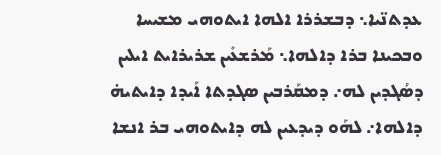ܥܕܬܢ̈ܝܐ܆ ܕܒܫܪܪܐ ܐܠܗܐ ܐܝܬܘܗܝ ܡܫܝܚܐ ܘܒܟܝܢܐ ܒܪܐ ܕܐܠܗܐ܆ ܡܰܪܫܥܺܝܢ ܫܪܝܪܐܝܬ ܐܝܠܝܢ ܕܣܳܓܕܝܢ ܠܗ܇ ܕܡܩܰܪܒܝܢ ܣܓܕܬܐ ܐܰܝܕܐ ܕܐܝܬܝܗ̇ ܕܐܠܗܐ܇ ܠܗܰܘ ܕܝܕܥܝܢ ܠܗ ܕܐܝܬܘܗܝ ܒܪ ܐܢܫܐ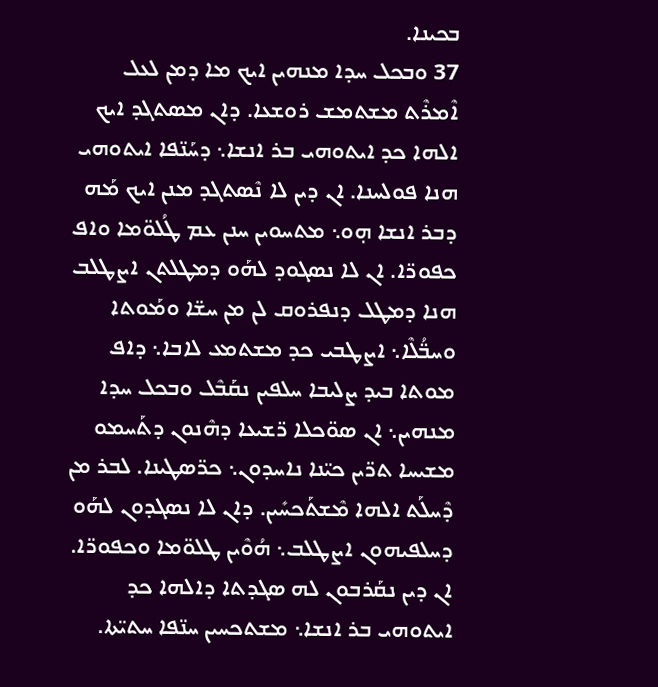ܒܟܝܢܐ.
37 ܘܒܟܠ ܚܕܐ ܡܢܗܝܢ ܐܝܟ ܡܐ ܕܡܢ ܠܥܠ ܐܶܡܪܶܬ ܡܫܬܡܫ ܪܘܫܥܐ. ܕܐܢ ܡܣܬܓܕ ܐܝܟ ܐܠܗܐ ܟܕ ܐܝܬܘܗܝ ܒܪ ܐܢܫܐ܆ ܕܚܰܢ̈ܦܐ ܐܝܬܘܗܝ ܗܢܐ ܦܘܠܚܢܐ. ܐܢ ܕܝܢ ܠܐ ܢܶܣܬܓܕ ܡܢܢ ܐܝܟ ܡܰܗ ܕܒܪ ܐܢܫܐ ܗ̣ܘ܆ ܡܬܚܘܝܢ ܚܢܢ ܥܡ ܛܳܠܘ̈ܡܐ ܘܐܦ ܟܦܘܖ̈ܐ. ܐܢ ܠܐ ܢܣܓܘܕ ܠܗܰܘ ܕܡܛܠܬܢ ܐܨܛܠܒ ܗܢܐ ܕܡܛܠ ܕܢܦܪܘܩ ܠܢ ܡܢ ܚܫ̈ܐ ܘܡܰܘܬܐ ܘܚܒ̈ܳܠܶܐ܆ ܐܨܛܒܝ ܟܕ ܡܫܬܡܥ ܠܐܒܐ܆ ܕܐܦ ܡܘܬܐ ܒܝܕ ܨܠܝܒܐ ܚܠܦܝܢ ܢܩܰܒܶܠ ܘܒܟܠ ܚܕܐ ܡܢܗܝܢ܆ ܐܢ ܣܘ̈ܟܠܐ ܖ̈ܫܝܥܐ ܕܗܶܢܘܢ ܕܬܰܚܡܘ ܡܫܝܚܐ ܬܖ̈ܝܢ ܟܝ̈ܢܐ ܢܐܚܕܘܢ܆ ܟܖ̈ܣܛܝܢܐ. ܠܒܪ ܡܢ ܕܶܚܠܰܬ ܐܠܗܐ ܡܶܫܬܰܟܚܺܝܢ. ܕܐܢ ܠܐ ܢܣܓܕܘܢ ܠܗܰܘ ܕܚܠܦܝܗܘܢ ܐܨܛܠܒ܆ ܗܳܘܶܝܢ ܛܠܘ̈ܡܐ ܘܟܦܘܖ̈ܐ. ܐܢ ܕܝܢ ܢܩܰܪܒܘܢ ܠܗ ܣܓܕܬܐ ܕܐܠܗܐ ܟܕ ܐܝܬܘܗܝ ܒܪ ܐܢܫܐ܆ ܡܫܬܟܚܝܢ ܚܢ̈ܦܐ ܚܬܝ̈ܬܐ.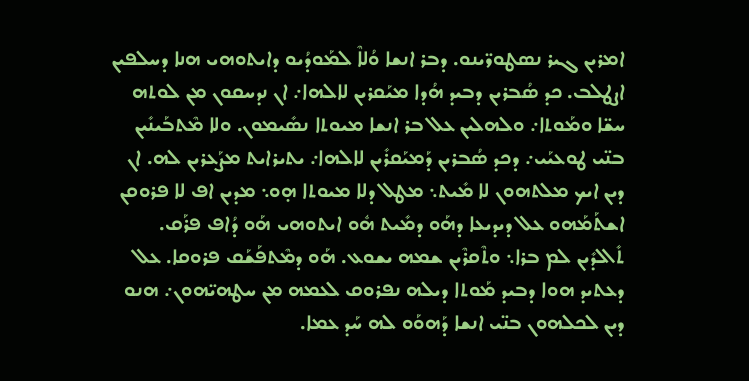ܐܡܪܝܢ ܓܝܪ ܢܣܛܘܖ̈ܝܢܘ. ܕܒܪ ܐܢܫܐ ܘܳܠܐܶ ܠܡܰܘܕܳܝܘ ܕܐܝܬܘܗܝ ܗܢܐ ܕܚܠܦܝܢ ܐܨܛܠܒ. ܟܕ ܣܳܒܪܝܢ ܕܒܝܕ ܗܳܕܐ ܡܝܰܩܪܝܢ ܠܐܠܗܐ܇ ܐܢ ܢܕܚܩܘܢ ܡܢ ܠܘܬܗ ܚܫ̈ܐ ܘܡܰܘܬܐ܇ ܘܠܗܠܝܢ ܥܠ ܒܪ ܐܢܫܐ ܡܝܘܬܐ ܢܣܺܝܡܘܢ. ܘܠܐ ܡܶܬܒܰܝܢܺܝܢ ܒܢ̈ܝ ܛܘܥܝܰܝ܇ ܕܟܕ ܣܳܒܪܝܢ ܕܰܡܝܰܩܪܺܝܢ ܠܐܠܗܐ܇ ܝܬܝܪܐܝܬ ܡܨܰܥܪܝܢ ܠܗ. ܐܢ ܕܝܢ ܐܝܟ ܡܠܬܗܘܢ ܠܐ ܡܺܝܬ܆ ܡܛܠ ܕܠܐ ܡܝܘܬܐ ܗ̣ܘ܆ ܡܕܝܢ ܐܦ ܠܐ ܦܪܘܩܢ ܐܫܬܰܡܰܗܘ ܥܠ ܕܝܕܝܥܐ ܕܗܰܘ ܕܡܺܝܬ ܗܽܘ ܐܝܬܘܗܝ ܗܰܘ ܕܳܐܦ ܦܪܰܩ. ܬܺܐܠܕܺܝܢ ܠܡ ܒܪܐ܆ ܘܬܶܩܪܶܝܢ ܫܡܗ ܝܫܘܥ. ܗܰܘ ܕܡܶܬܦܰܫܰܩ ܦܪܘܩܐ. ܥܠ ܕܥܬܝܕ ܗܘܐ ܕܒܝܕ ܡܰܘܬܐ ܕܝܠܗ ܢܦܪܘܩ ܠܥܡܗ ܡܢ ܚܛܗܝ̈ܗܘܢ܇ ܗܢܘ ܕܝܢ ܠܟܠܗܘܢ ܒܢ̈ܝ ܐܢܫܐ ܕܰܗܘܰܘ ܠܗ ܚܰܕ ܥܡܐ.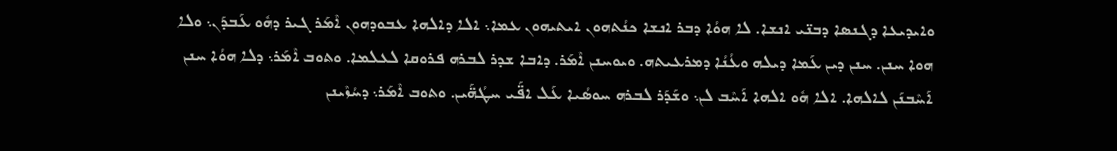ܘܐܝܕܝܥܐ ܕܓܢܣܐ ܕܒܢ̈ܝ ܐܢܫܐ. ܠܐ ܗܘܳܐ ܕܒܪ ܐܢܫܐ ܟܢܳܬܗܘܢ ܐܝܬܝܗܘܢ ܥܡܐ܆ ܐܠܐ ܕܐܠܗܐ ܥܒܘܕܗܘܢ ܐܶܡܰܪ ܓܝܪ ܕܗܽܘ ܥܰܒܕܰܢ܆ ܘܠܐ ܗܘܐ ܚܢܢ. ܚܢܢ ܕܝܢ ܥܰܡܐ ܕܝܠܗ ܘܥܳܢܳܐ ܕܡܪܥܝܬܗ. ܘܝܘܚܢܢ ܐܶܡܰܪ. ܕܐܒܐ ܫܕܪ ܠܒܪܗ ܦܪܘܩܐ ܠܥܠܡܐ. ܘܬܘܒ ܐܶܡܰܪ܆ ܕܠܐ ܗܘܳܐ ܚܢܢ ܐܰܚܶܒܢܰܢ ܠܐܠܗܐ. ܐܠܐ ܗܽܘ ܐܠܗܐ ܐܰܚܶܒ ܠܢ܆ ܘܫܰܕܰܪ ܠܒܪܗ ܚܘܣܳܝܐ ܥܰܠ ܐܦ̈ܰܝ ܚܛܳܗ̈ܰܝܢ. ܘܬܘܒ ܐܶܡܰܪ܆ ܕܚܳܙܶܝܢܢ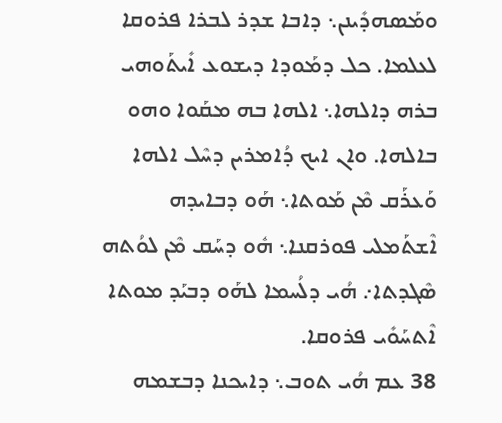ܘܡܰܣܗܕܺܝܢܢ܆ ܕܐܒܐ ܫܕܪ ܠܒܪܐ ܦܪܘܩܐ ܠܥܠܡܐ. ܟܠ ܕܡܰܘܕܐ ܕܝܫܘܥ ܐܺܝܬܰܘܗܝ ܒܪܗ ܕܐܠܗܐ܆ ܐܠܗܐ ܒܗ ܡܩܰܘܐ ܘܗܘ ܒܐܠܗܐ. ܘܐܢ ܐܝܟ ܕܳܐܡܪܝܢ ܕܚܶܠ ܐܠܗܐ ܘܰܥܪܰܩ ܡܶܢ ܡܰܘܬܐ܆ ܗܰܘ ܕܒܐܝܕܗ ܐܶܫܬܰܡܠܝ ܦܘܪܩܢܐ܆ ܗܽܘ ܕܚܰܩ ܡܶܢ ܠܘܳܬܗ ܣܶܓܕܬܐ܇ ܗܳܝ ܕܠܳܚܡܐ ܠܗܰܘ ܕܒܝܰܕ ܡܘܬܐ ܐܶܬܚܰܘܺܝ ܦܪܘܩܐ.
38 ܥܡ ܗܳܝ ܬܘܒ܆ ܕܐܝܟܢܐ ܕܒܫܡܗ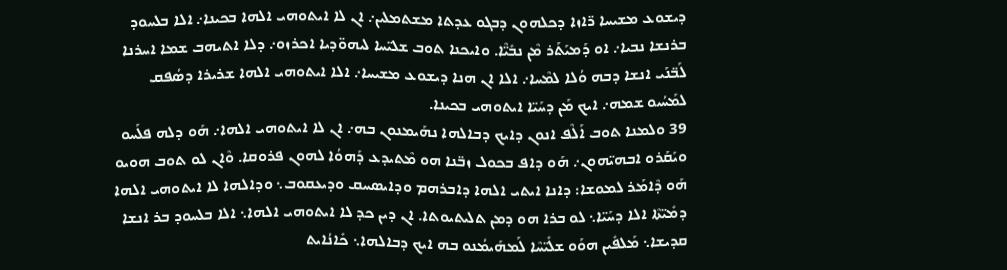ܕܝܫܘܥ ܡܫܝܚܐ ܖ̈ܐܙܐ ܕܟܠܗܘܢ ܕܒܓܘ ܥܕܬܐ ܡܫܬܡܠܝܢ܇ ܐܢ ܠܐ ܐܝܬܘܗܝ ܐܠܗܐ ܒܟܝܢܐ܇ ܐܠܐ ܒܠܚܘܕ ܒܪܢܫܐ ܢܒܝܐ܇ ܐܘ ܕܰܡܝܰܬܰܪ ܡܶܢ ܢܒܺܝ̈ܶܐ. ܘܐܝܟܢܐ ܬܘܒ ܫܠܝ̈ܚܐ ܠܝܗܘ̈ܕܝܐ ܐܟܪܙܘ܇ ܕܠܐ ܐܬܝܗܒ ܫܡܐ ܐܚܪܢܐ ܠܰܒ̈ܢܰܝ ܐܢܫܐ ܕܒܗ ܘܳܠܐ ܠܡܶܚܐ܇ ܐܠܐ ܐܢ ܗܢܐ ܕܝܫܘܥ ܡܫܝܚܐ܇ ܐܠܐ ܐܝܬܘܗܝ ܐܠܗܐ ܫܪܝܪܐ ܕܣܳܦܩ ܠܡܰܚܳܝܘ ܫܡܗ܇ ܐܝܟ ܡܰܢ ܕܚܰܝ̈ܐ ܐܝܬܘܗܝ ܒܟܝܢܐ.
39 ܘܠܡܢܐ ܬܘܒ ܐܰܠܶܦ ܐܢܘܢ ܕܐܝܟ ܕܒܐܠܗܐ ܢܗܰܝܡܢܘܢ ܒܗ܇ ܐܢ ܠܐ ܐܝܬܘܗܝ ܐܠܗܐ܇ ܗܰܘ ܕܠܗ ܦܠܰܚܘ ܘܝܰܩܰܪܘ ܐܒܗܝ̈ܗܘܢ܇ ܗܰܘ ܕܐܦ ܒܟܘܠ ܙܒ̈ܢܐ ܗܘ ܡܶܬܝܕܥ ܕܰܗܘܳܐ ܠܗܘܢ ܦܪܘܩܐ. ܘܶܐܢ ܠܘ ܬܘܒ ܗܘܝܘ ܗܰܘ ܕܶܐܡܰܪ ܠܡܘܫܐ: ܕܐܢܐ ܐܝܬܝ ܐܠܗܐ ܕܐܒܪܗܡ ܘܕܐܝܣܚܩ ܘܕܝܥܩܘܒ܆ ܘܕܐܠܗܐ ܠܐ ܐܝܬܘܗܝ ܐܠܗܐ ܕܡܺܝ̈ܬܶܐ ܐܠܐ ܕܚܰܝ̈ܐ܆ ܠܘ ܒܪܐ ܗܘ ܕܡܢ ܬܠܝܬܝܘܬܐ. ܐܢ ܕܝܢ ܟܕ ܠܐ ܐܝܬܘܗܝ ܐܠܗܐ܆ ܐܠܐ ܒܠܚܘܕ ܒܪ ܐܢܫܐ ܩܕܝܫܐ܆ ܡܰܠܦܺܝܢ ܗܘܰܘ ܫܠܺܝ̈ܚܶܐ ܠܰܡܗܰܝܡܳܢܘ ܒܗ ܐܝܟ ܕܒܐܠܗܐ܆ ܟܺܐܢܳܐܝܬ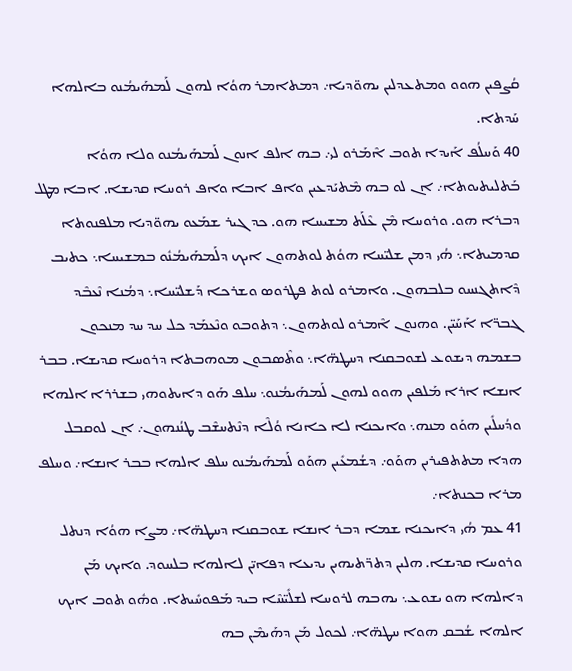ܩܳܨܦܝܢ ܗܘܘ ܘܡܬܥܕܠܝܢ ܝܗܘ̈ܕܝܐ܇ ܕܡܬܐܡܪ ܗܘܳܐ ܠܗܘܢ ܠܰܡܗܰܝܡܳܢܘ ܒܐܠܗܐ ܚܰܕܬܐ.
40 ܘܰܚܠܳܦ ܐܰܝܕܐ ܬܘܒ ܐܶܡܰܪܘ ܠܝ܇ ܒܗ ܐܠܦ ܐܢܘܢ ܠܰܡܗܰܝܡܳܢܘ ܘܠܐ ܗܘܳܐ ܒܰܬܠܝܬܝܘܬܐ܇ ܐܢ ܠܘ ܒܗ ܡܶܬܝܰܕܥܝܢ ܘܐܦ ܐܒܐ ܘܐܦ ܪܘܚܐ ܩܕܝܫܐ. ܐܒܐ ܡܛܠ ܕܒܪܐ ܗܘ. ܘܪܘܚܐ ܡܶܢ ܥܶܠܰܬ ܡܫܝܚܐ ܗܘ. ܟܕ ܓܝܪ ܫܡܰܥܘ ܝܗܘ̈ܕܝܐ ܡܠܦܢܘܬܐ ܩܕܡܝܬܐ܆ ܗܳܝ ܕܡܢ ܫܠܝ̈ܚܐ ܗܘܳܬ ܠܘܬܗܘܢ ܐܝܟ ܕܠܰܡܗܰܝܡܳܢܽܘ ܒܡܫܝܚܐ܆ ܟܬܝܒ ܕܶܐܬܓܢܚܘ ܒܠܒܗܘܢ. ܘܐܡܪܘ ܠܘܬ ܦܛܪܘܣ ܘܫܪܟܐ ܕܰܫܠܝ̈ܚܐ܆ ܕܡܳܢܐ ܢܶܥܒܶܕ ܓܒܖ̈ܐ ܐܰܚܰܝ̈ܢ. ܘܗܢܘܢ ܐܶܡܪܘ ܠܘܬܗܘܢ܆ ܕܬܘܒܘ ܘܢܶܥܡܰܕ ܟܠ ܚܕ ܚܕ ܡܢܟܘܢ ܒܫܡܗ ܕܝܫܘܥ ܠܫܘܒܩܢܐ ܕܚܛܗ̈ܐ܆ ܘܬܶܣܒܘܢ ܡܘܗܒܬܐ ܕܪܘܚܐ ܩܕܝܫܐ. ܒܒܪ ܐܢܫܐ ܐܪܐ ܡܰܠܦܝܢ ܗܘܘ ܠܗܘܢ ܠܰܡܗܰܝܡܳܢܘ܆ ܚܠܦ ܗܰܘ ܕܐܝܬܘܗܝ ܒܫܪܪܐ ܐܠܗܐ ܘܕܳܚܠܺܝܢ ܗܘܰܘ ܡܢܗ܆ ܘܐܝܟܢܐ ܠܐ ܟܐܢܐ ܘܳܠܶܐ ܕܢܶܬܚܫܶܒ ܛܢܳܢܗܘܢ܇ ܐܢ ܠܘܩܒܠ ܗܕܐ ܡܬܬܦܝܪܝܢ ܗܘܰܘ܇ ܕܫܳܡܥܺܝܢ ܗܘܰܘ ܠܰܡܗܰܝܡܳܢܘ ܚܠܦ ܐܠܗܐ ܒܒܪ ܐܢܫܐ܇ ܘܚܠܦ ܡܪܐ ܒܟܢܬܐ܇
41 ܥܡ ܗܳܝ ܕܐܝܟܢܐ ܫܡܐ ܕܒܪ ܐܢܫܐ ܫܘܒܩܢܐ ܕܚܛܗ̈ܐ܇ ܡܨܐ ܗܘܳܐ ܕܢܬܠ ܘܪܘܚܐ ܩܕܝܫܐ. ܗܠܝܢ ܕܬܖ̈ܬܝܗܝܢ ܝܕܝܥܐ ܕܦܐܝ̈ܢ ܠܐܠܗܐ ܒܠܚܘܕ. ܘܐܝܟ ܡܰܢ ܕܐܠܗܐ ܗܘ ܝܫܘܥ܆ ܝܗܒܗ ܠܪܘܚܐ ܠܫܠܺܝ̈ܚܶܐ ܒܝܕ ܡܰܦܘܚܺܝܬܐ. ܘܗܽܘ ܬܘܒ ܐܝܟ ܐܠܗܐ ܫܳܒܩ ܗܘܐ ܚܛܗ̈ܐ܇ ܠܟܘܠ ܡܰܢ ܕܗܰܝܡܶܢ ܒܗ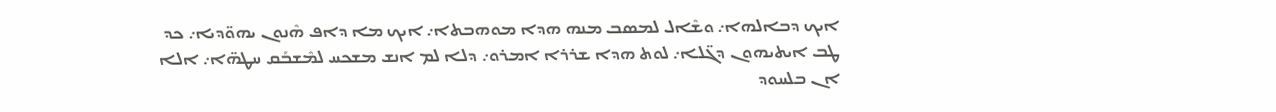ܐܝܟ ܕܒܐܠܗܐ܇ ܘܫܶܐܠ ܠܡܣܒ ܡܢܗ ܗܕܐ ܡܘܗܒܬܐ܇ ܐܝܟ ܡܐ ܕܐܦ ܗܶܢܘܢ ܝܗܘ̈ܕܝܐ܇ ܟܕ ܛܒ ܐܝܬܝܗܘܢ ܕܓ̈ܠܐ܇ ܠܘܬ ܗܕܐ ܫܪܪܐ ܐܡܪܘ܇ ܕܠܐ ܠܡ ܐܢܫ ܡܫܟܚ ܠܡܶܫܒܰܩ ܚܛܗ̈ܐ܇ ܐܠܐ ܐܢ ܒܠܚܘܕ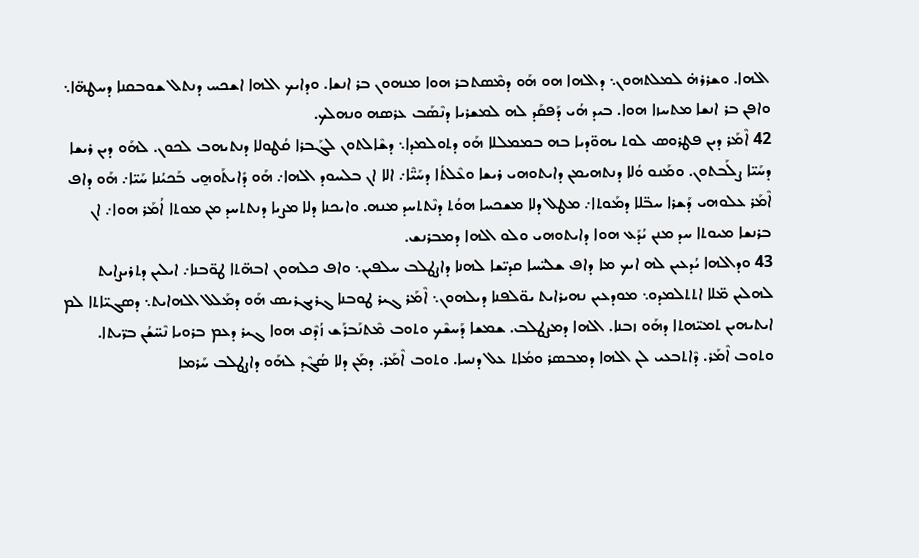ܐܠܗܐ. ܘܫܪܪܗ̇ ܠܡܠܬܗܘܢ܆ ܕܐܠܗܐ ܗܘ ܗܰܘ ܕܡܶܣܬܒܪ ܗܘܐ ܡܢܗܘܢ ܒܪ ܐܢܫܐ. ܘܕܐܝܟ ܐܠܗܐ ܐܫܟܚ ܕܢܬܠ ܫܘܒܩܢܐ ܕܚܛܗ̈ܐ܆ ܘܐܦܢ ܒܪ ܐܢܫܐ ܡܬܚܙܐ ܗܘܐ. ܒܝܕ ܗܳܝ ܕܰܦܩܰܕ ܠܗ ܠܡܫܪܝܐ ܕܢܶܣܰܒ ܥܪܣܗ ܘܢܗܠܟ.
42 ܐܶܡܰܪ ܕܝܢ ܦܛܪܘܣ ܠܘܬ ܝܗܘ̈ܕܝܐ ܒܗ ܒܡܡܠܠܐ ܗܰܘ ܕܬܘܠܡܕܐ܆ ܕܫܶܐܠܬܘܢ ܠܓܰܒܪܐ ܩܳܛܘܠܐ ܕܢܬܝܗܒ ܠܟܘܢ. ܠܗܰܘ ܕܝܢ ܪܝܫܐ ܕܚܰܝ̈ܐ ܨܠܰܒܬܘܢ. ܘܡܰܢܘ ܘܳܠܐ ܕܢܬܗܝܡܢ ܕܐܝܬܘܗܝ ܪܝܫܐ ܘܥܶܠܬܳܐ ܕܚܰܝ̈ܶܐ܇ ܐܠܐ ܐܢ ܒܠܚܘܕ ܐܠܗܐ܇ ܗܰܘ ܕܺܐܝܬܰܘܗ̱ܝ ܒܰܟܝܳܢܐ ܚܰܝ̈ܐ܇ ܗܰܘ ܕܐܦ ܐܶܡܰܪ ܥܠܘܗܝ ܕܰܫܪܐ ܚܒ̈ܠܐ ܕܡܰܘܬܐ܇ ܡܛܠ ܕܠܐ ܡܫܟܚܐ ܗܘܳܬ ܕܢܶܬܬܚܕ ܡܢܗ. ܘܐܝܟܢܐ ܕܠܐ ܡܨܝܐ ܕܢܬܬܚܕ ܡܢ ܡܘܬܐ ܐܳܡܰܪ ܗܘܐ܇ ܐܢ ܒܪܢܫܐ ܡܝܘܬܐ ܚܕ ܡܢܢ ܝܳܕܰܥ ܗܘܐ ܕܐܝܬܘܗܝ ܘܠܘ ܐܠܗܐ ܕܡܒܪܢܫ.
43 ܘܕܐܠܗܐ ܝܳܕܥܝܢ ܠܗ ܐܝܟ ܡܐ ܕܐܦ ܫܠܝ̈ܚܐ ܩܕܝ̈ܫܐ ܠܗܢܐ ܕܐܨܛܠܒ ܚܠܦܝܢ܆ ܘܐܦ ܟܠܗܘܢ ܐܒܗ̈ܬܐ ܛܘ̈ܒܢܐ܇ ܐܝܠܝܢ ܕܬܪܝܨܐܝܬ ܠܗܠܝܢ ܡ̈ܠܐ ܐܬܬܠܡܕܘ܆ ܡܘܕܥܝܢ ܢܗܝܪܐܝܬ ܝܘ̈ܠܦܢܐ ܕܝܠܗܘܢ܆ ܐܶܡܰܪ ܓܝܪ ܛܘܒܢܐ ܓܪܝܓܪܝܣ ܗܰܘ ܕܡܰܠܠ ܐܠܗܐܝܬ܆ ܕܣܓܝ̈ܐܬܐ ܠܡ ܐܝܬܝܗܝܢ ܬܡܝ̈ܗܬܐ ܕܗܰܘ ܙܒܢܐ. ܐܠܗܐ ܕܡܨܛܠܒ. ܫܡܫܐ ܕܰܚܫܶܟ ܘܬܘܒ ܡܶܬܢܰܒܪܰܫ ܙܳܕܶܩ ܗܘܐ ܓܝܪ ܕܥܡ ܒܪܘܝܐ ܢܶܚ̈ܫܳܢ ܒܖ̈ܝܬܐ. ܘܬܘܒ ܐܶܡܰܪ. ܕܶܐܬܒܥܝ ܠܢ ܐܠܗܐ ܕܡܒܣܪ ܘܡܳܐܬ ܥܠ ܕܢܚܐ. ܘܬܘܒ ܐܶܡܰܪ. ܕܡܰܢ ܕܠܐ ܣܳܓܶܕ ܠܗܰܘ ܕܐܨܛܠܒ ܚܰܪܡܐ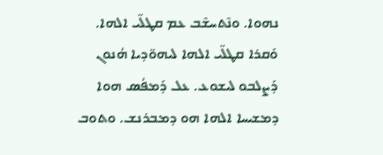ܢܗܘܐ. ܘܢܶܬܚܫܶܒ ܥܡ ܩܛܠ̈ܝ ܐܠܗܐ. ܘܰܩܪܐ ܩܛܠ̈ܝ ܐܠܗܐ ܠܝܗܘ̈ܕܝܐ ܗܳܢܘܢ ܕܰܨܠܒܘ ܠܝܫܘܥ. ܥܠ ܕܰܡܦܳܣ ܗܘܐ ܕܡܫܝܚܐ ܐܠܗܐ ܗܘ ܕܡܒܪܢܫ. ܘܬܘܒ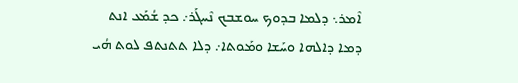ܐܶܡܪ܆ ܕܠܡܐ ܒܕܘܟ ܚܘܫܒܟ ܢܶܚܓܰܪ܇ ܟܕ ܫܳܡܰܥ ܐܢܬ ܕܡܐ ܕܐܠܗܐ ܘܚܰܫܐ ܘܡܰܘܬܐ܇ ܕܠܐ ܬܬܢܬܦ ܠܘܬ ܗܳܝ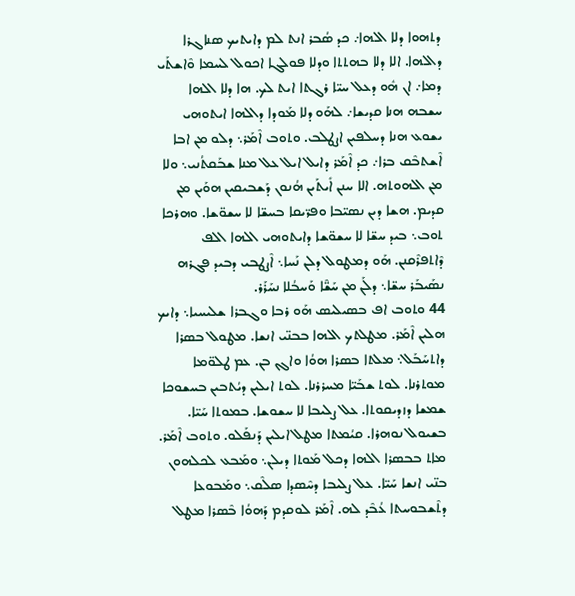ܕܬܗܘܐ ܕܠܐ ܐܠܗܐ܇ ܟܕ ܣܳܒܪ ܐܢܬ ܠܡ ܕܐܝܬܝܟ ܣܢܐܓܪܐ ܕܐܠܗܐ. ܐܠܐ ܕܠܐ ܒܗܬܬܐ ܘܕܠܐ ܦܘܠܓܐ ܐܟܘܠ ܠܚܡܐ ܘܶܐܫܬܰܝ ܕܡܐ܇ ܐܢ ܗܽܘ ܕܥܠ ܚܝ̈ܐ ܪܓܬܐ ܐܝܬ ܠܟ. ܗܐ ܕܠܐ ܐܠܗܐ ܚܫܒܗ ܗܢܐ ܩܕܝܫܐ܇ ܠܗܰܘ ܕܠܐ ܡܰܘܕܐ ܕܐܠܗܐ ܐܝܬܘܗܝ ܝܫܘܥ ܗܢܐ ܕܚܠܦܝܢ ܐܨܛܠܒ. ܘܬܘܒ ܐܶܡܰܪ܆ ܕܠܘ ܡܢ ܐܒܐ ܐܶܫܬܒܶܩ ܒܪܐ܇ ܟܕ ܐܶܡܰܪ ܕܐܝܠ ܐܝܠ ܥܠ ܡܢܐ ܫܒܰܩܬܳܢܝ܆ ܘܠܐ ܡܢ ܐܠܗܘܬܗ. ܐܠܐ ܚܢܢ ܐܺܝܬܰܝܢ ܗܳܢܘܢ ܕܰܫܒܝܩܝܢ ܗܘܰܝܢ ܡܢ ܩܕܝܡ. ܗܫܐ ܕܝܢ ܢܣܝ̈ܒܐ ܘܦܖ̈ܝܩܐ ܒܚܫ̈ܐ ܠܐ ܚܫܘ̈ܫܐ. ܘܗܪܟܐ ܬܘܒ܆ ܒܝܕ ܚܫ̈ܐ ܠܐ ܚܫܘ̈ܫܐ ܕܐܝܬܘܗܝ ܐܠܗܐ ܐܠܦ ܕܶܐܬܦܪܶܩܢܢ. ܗܰܘ ܕܡܛܘܠ ܕܠܢ ܢܰܚܐ܆ ܐܶܨܛܒܝ ܕܒܝܕ ܦܓܪܗ ܢܣܰܝܒܰܪ ܚܫ̈ܐ܆ ܕܠܰܢ ܡܢ ܚܰܫ̈ܶܐ ܘܰܚܒܳܠܐ ܢܚܰܪܰܪ.
44 ܘܬܘܒ ܐܦ ܒܣܝܠܝܣ ܗܰܘ ܪܒܐ ܘܓܒܪܐ ܫܠܝܚܝܐ܆ ܕܐܝܟ ܗܠܝܢ ܐܶܡܰܪ. ܡܛܠܬܟ ܐܠܗܐ ܒܒܢ̈ܝ ܐܢܫܐ. ܡܛܘܠ ܒܣܪܐ ܕܐܬܚܰܒܰܠ܆ ܡܠܬܐ ܒܣܪܐ ܗܘܳܐ ܘܐܓܢ ܒܢ. ܥܡ ܛܠܘ̈ܡܐ ܡܘܬܪܢܐ. ܠܘܬ ܫܒܰܝ̈ܐ ܡܚܪܪܢܐ. ܠܘܬ ܐܝܠܝܢ ܕܝܳܬܒܝܢ ܒܚܫܘܟܐ ܫܡܫܐ ܕܙܕܝܩܘܬܐ. ܥܠ ܨܠܝܒܐ ܠܐ ܚܫܘܫܐ. ܒܡܘܬܐ ܚܰܝ̈ܐ. ܒܫܝܘܠ ܢܘܗܪܐ. ܩܝܳܡܬܐ ܡܛܠ ܐܝܠܝܢ ܕܰܢܦܰܠܘ. ܘܬܘܒ ܐܶܡܰܪ. ܡܐܬ ܒܒܣܪܐ ܐܠܗܐ ܕܟܠ ܡܰܘܬܐ ܕܝܠܢ܆ ܘܡܰܒܥ ܠܟܠܗܘܢ ܒܢ̈ܝ ܐܢܫܐ ܚܰܝ̈ܐ. ܥܠ ܨܠܝܒܐ ܕܚܶܣܕܐ ܣܠܶܩ܆ ܘܡܰܒܘܥܐ ܕܬܶܫܒܘܚܬܐ ܥܳܒܶܕ ܠܗ. ܐܶܡܰܪ ܠܘܩܕܡ ܕܰܗܘܳܐ ܒܶܣܪܐ ܡܛܠ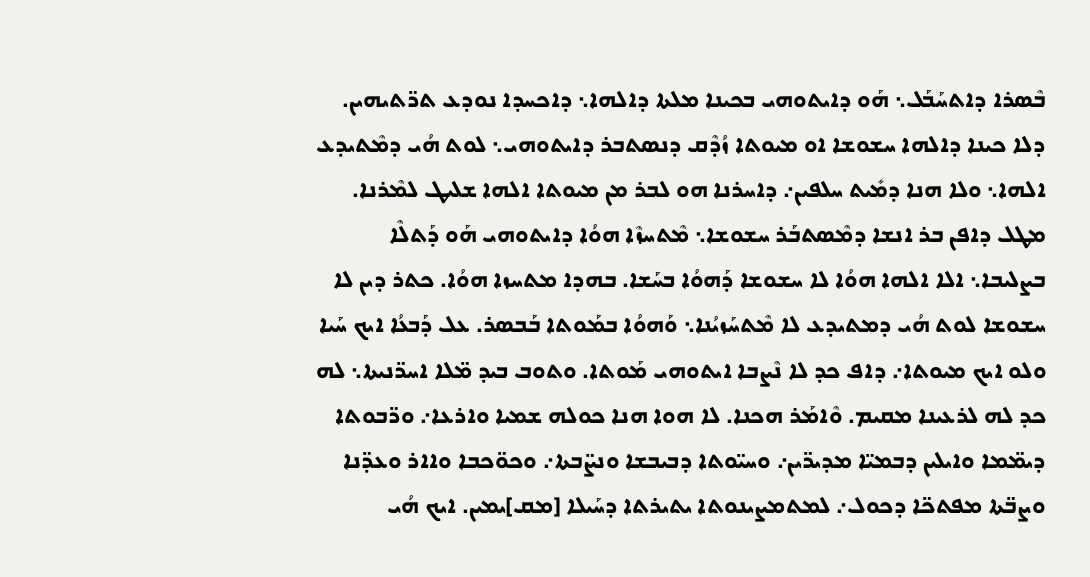ܒܶܣܪܐ ܕܐܬܚܰܒܰܠ܆ ܗܰܘ ܕܐܝܬܘܗܝ ܒܟܝܢܐ ܡܠܬܐ ܕܐܠܗܐ܆ ܕܐܟܚܕܐ ܢܘܕܥ ܬܖ̈ܬܝܗܝܢ. ܕܠܐ ܟܝܢܐ ܕܐܠܗܐ ܚܫܘܫܐ ܐܘ ܡܝܘܬܐ ܙܳܕܶܩ ܕܢܣܬܒܪ ܕܐܝܬܘܗܝ܆ ܠܘܬ ܗܳܝ ܕܡܶܬܝܕܥ ܐܠܗܐ܆ ܘܠܐ ܗܢܐ ܕܡܺܝܬ ܚܠܦܝܢ܇ ܕܐܚܪܢܐ ܗܘ ܠܒܪ ܡܢ ܡܝܘܬܐ ܐܠܗܐ ܫܠܝܛ ܠܡܶܪܢܐ. ܡܛܠ ܕܐܦܢ ܒܪ ܐܢܫܐ ܕܡܶܣܬܒܰܪ ܚܫܘܫܐ܆ ܡܶܬܚܙܶܐ ܗܘܳܐ ܕܐܝܬܘܗܝ ܗܰܘ ܕܰܬܠܶܐ ܒܨܠܝܒܐ܆ ܐܠܐ ܐܠܗܐ ܗܘܳܐ ܠܐ ܚܫܘܫܐ ܕܰܗܘܳܐ ܒܚܰܫܐ. ܒܗܕܐ ܡܬܚܙܐ ܗܘܳܐ. ܟܬܪ ܕܝܢ ܠܐ ܚܫܘܫܐ ܠܘܬ ܗܳܝ ܕܡܬܝܕܥ ܠܐ ܡܶܬܚܰܙܝܳܢܐ܆ ܘܰܗܘܳܐ ܒܡܰܘܬܐ ܒܰܒܣܪ. ܥܠ ܕܰܒܥܳܐ ܐܝܟ ܚܰܝܐ ܘܠܘ ܐܝܟ ܡܝܘܬܐ܇ ܕܐܦ ܟܕ ܠܐ ܢܶܨܒܐ ܐܝܬܘܗܝ ܡܰܘܬܐ. ܘܬܘܒ ܒܝܕ ܡ̈ܠܐ ܐܚܖ̈ܢܝܬܐ܆ ܠܗ ܟܕ ܠܗ ܠܪܥܝܢܐ ܡܩܝܡ. ܘܶܐܡܰܪ ܗܟܢܐ. ܠܐ ܗܘܐ ܗܢܐ ܟܘܠܗ ܫܡܝܐ ܘܐܪܥܐ܇ ܘܖ̈ܒܘܬܐ ܕܝܡ̈ܡܐ ܘܐܝܠܝܢ ܕܒܡܝ̈ܐ ܡܕܝܖ̈ܝܢ܇ ܘܚܝ̈ܘܬܐ ܕܒܝܒܫܐ ܘܢܨ̈ܒܬܐ܇ ܘܟܘ̈ܟܒܐ ܘܐܐܪ ܘܥܕ̈ܢܐ ܘܨܒ̈ܬܐ ܡܦܬܟ̈ܐ ܕܟܘܠ܇ ܠܡܬܡܨܝܢܘܬܐ ܝܬܝܪܬܐ ܕܚܰܝܠܐ [ܡܩ]ܝܡܝܢ. ܐܝܟ ܗܳܝ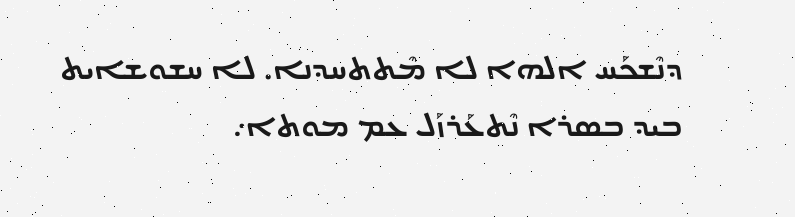ܕܢܶܫܟܰܚ ܐܠܗܐ ܠܐ ܡܶܬܬܚܕܢܐ. ܠܐ ܚܫܘܫܐܝܬ ܒܝܕ ܒܣܪܐ ܢܶܬܥܰܪܙܰܠ ܥܡ ܡܘܬܐ܇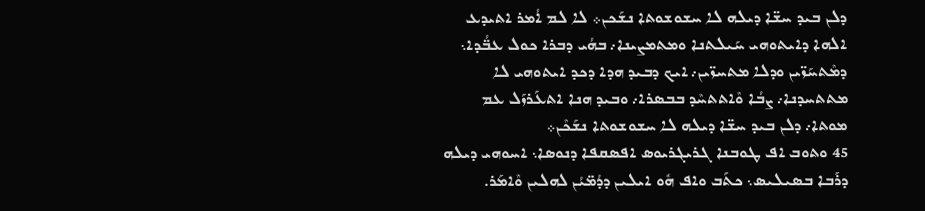ܕܠܢ ܒܝܕ ܚܫ̈ܐ ܕܝܠܗ ܠܐ ܚܫܘܫܘܬܐ ܢܫܰܟܢ܀ ܠܐ ܠܡ ܐܳܡܪ ܐܬܝܕܥ ܐܠܗܐ ܕܐܝܬܘܗܝ ܚܰܝܠܬܢܐ ܘܡܬܡܨܝܢܐ܇ ܒܗܳܝ ܕܒܪܐ ܟܘܠ ܥܒ̈ܳܕܐ܆ ܕܡܶܬܚܰܙ̈ܝܢ ܘܕܠܐ ܡܬܚܙ̈ܝܢ܇ ܐܝܟ ܕܒܝܕ ܗܕܐ ܕܟܕ ܐܝܬܘܗܝ ܠܐ ܡܬܬܚܕܢܐ܇ ܨܒܳܐ ܘܶܐܬܬܚܶܕ ܒܒܣܪܐ܇ ܘܒܝܕ ܗܢܐ ܐܬܥܰܪܙܰܠ ܥܡ ܡܘܬܐ܇ ܕܠܢ ܒܝܕ ܚܫ̈ܐ ܕܝܠܗ ܠܐ ܚܫܘܫܘܬܐ ܢܫܰܟܶܢ܀
45 ܘܬܘܒ ܐܦ ܛܘܒܢܐ ܓܪܝܓܪܝܘܣ ܐܦܣܩܦܐ ܕܢܘܣܐ܆ ܐܚܘܗܝ ܕܝܠܗ ܕܪܰܒܐ ܒܣܝܠܝܣ܆ ܟܬܰܒ ܘܐܦ ܗܽܘ ܐܝܠܝܢ ܕܕܳܡ̈ܝܳܢ ܠܗܠܝܢ ܘܶܐܡܰܪ.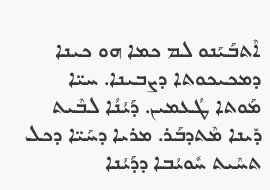ܐܶܬܒܰܝܰܢܘ ܠܡ ܟܡܐ ܗܘ ܟܝܢܐ ܕܡܟܝܟܘܬܐ ܕܨܒܝܢܐ. ܚܝ̈ܐ ܡܰܘܬܐ ܛܳܥܡܝܢ. ܕܰܝܳܢܳܐ ܠܒܶܝܬ ܕܺܝܢܐ ܡܶܬܕܒܰܪ. ܡܪܝܐ ܕܚܰܝ̈ܐ ܕܟܠ ܬܚܶܝܬ ܚܽܘܝܳܒܐ ܕܕܰܝܳܢܐ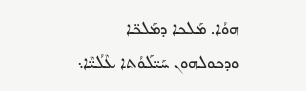ܗܘܳܐ. ܡܰܠܟܐ ܕܡܰܠܟ̈ܐ ܘܕܟܘܠܗܘܢ ܚܰܝ̈ܠܰܘܳܬܐ ܥܶܠܳܝ̈ܶܐ܆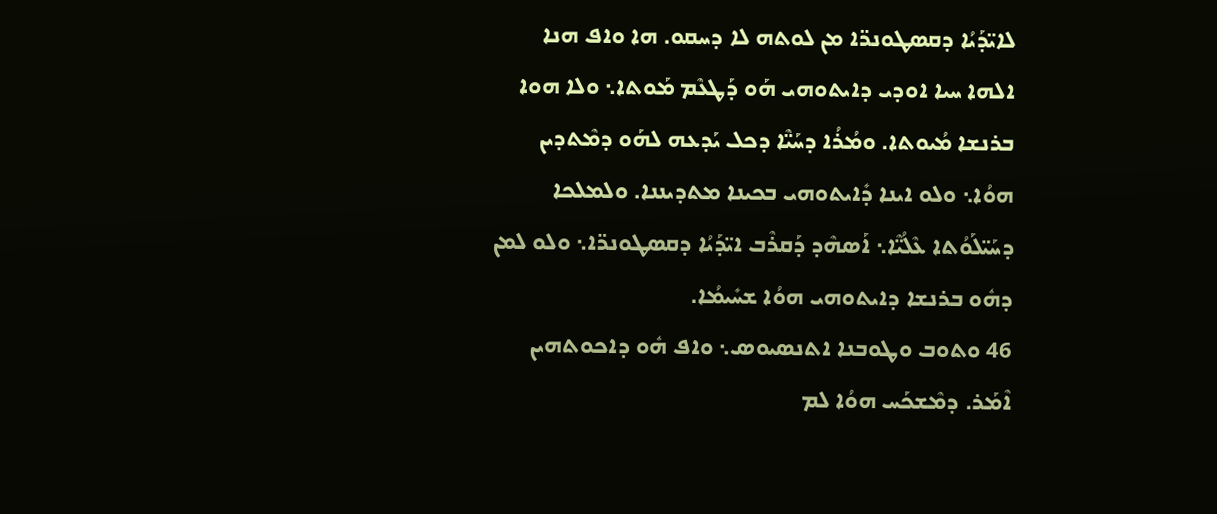ܠܐܝ̈ܕܰܝܳܐ ܕܩܣܛܘܢܖ̈ܐ ܡܢ ܠܘܬܗ ܠܐ ܕܚܩܘ. ܗܐ ܘܐܦ ܗܢܐ ܐܠܗܐ ܚܝܐ ܐܘܕܝ ܕܐܝܬܘܗܝ ܗܰܘ ܕܰܛܥܶܡ ܡܰܘܬܐ܆ ܘܠܐ ܗܘܐ ܒܪܢܫܐ ܡܳܝܘܬܐ. ܘܡܳܪܳܐ ܕܚܰܝ̈ܶܐ ܕܟܠ ܝܰܕܥܗ ܠܗܰܘ ܕܡܶܬܕܝܢ ܗܘܳܐ܆ ܘܠܘ ܐܝܢܐ ܕܺܐܝܬܘܗܝ ܒܟܝܢܐ ܡܬܕܝܢܢܐ. ܘܠܡܠܟܐ ܕܚܰܝ̈ܠܰܘܳܬܐ ܥܶܠܳܝ̈ܶܐ܆ ܐܰܣܗܶܕ ܕܰܩܪܶܒ ܐܝ̈ܕܰܝܳܐ ܕܩܣܛܘܢܖ̈ܐ܆ ܘܠܘ ܠܡܢ ܕܗܽܘ ܒܪܢܫܐ ܕܐܝܬܘܗܝ ܗܘܳܐ ܫܚܺܝܡܳܐ.
46 ܘܬܘܒ ܘܛܘܒܢܐ ܐܬܢܣܝܘܣ܆ ܘܐܦ ܗܽܘ ܕܐܟܘܬܗܝܢ ܐܶܡܰܪ. ܕܡܶܫܟܰܚ ܗܘܳܐ ܠܡ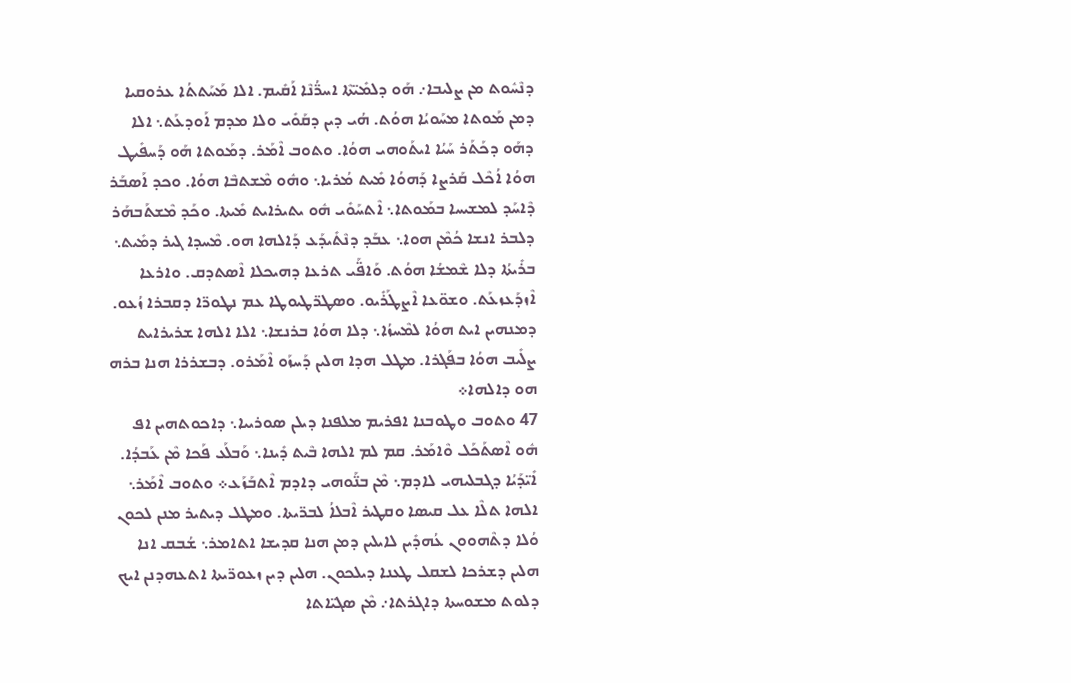ܕܢܶܚܽܘܬ ܡܢ ܨܠܝܒܐ܇ ܗܰܘ ܕܠܡܺܝ̈ܬܶܐ ܐܚܖ̈ܳܢܶܐ ܐܰܩܺܝܡ. ܐܠܐ ܡܰܚܰܬܬܳܐ ܥܪܘܩܝܐ ܕܡܢ ܡܰܘܬܐ ܡܚܰܘܝܳܐ ܗܘܳܬ. ܗܳܝ ܕܝܢ ܕܩܰܘܺܝ ܘܠܐ ܡܕܡ ܐܰܘܕܥܰܬ܆ ܐܠܐ ܕܗܰܘ ܕܟܰܬܰܪ ܚܰܝܳܐ ܐܝܬܰܘܗܝ ܗܘܳܐ. ܘܬܘܒ ܐܶܡܰܪ. ܕܡܰܘܬܐ ܗܰܘ ܕܰܚܦܺܝܛ ܗܘܳܐ ܐܳܟܶܠ ܩܰܪܨܐ ܕܰܗܘܳܐ ܡܺܝܬ ܡܳܪܝܐ܆ ܘܗܽܘ ܡܶܫܬܒܶܐ ܗܘܳܐ. ܘܟܕ ܐܰܣܒܰܪ ܕܶܐܚܰܕ ܠܡܫܝܚܐ ܒܡܰܘܬܐ܆ ܐܶܬܚܰܘܺܝ ܗܽܘ ܝܬܝܪܐܝܬ ܡܺܝܬܐ. ܘܟܰܕ ܡܶܫܬܰܒܗܰܪ ܕܠܒܪ ܐܢܫܐ ܟܳܡܶܢ ܗܘܐ܆ ܥܒܰܕ ܕܢܶܬܺܝܕܰܥ ܕܰܐܠܗܐ ܗܘ. ܡܶܚܕܐ ܓܝܪ ܕܡܺܝܬ܆ ܒܪܺܝܬܳܐ ܕܠܐ ܫܶܡܫܳܐ ܗܘܳܬ. ܘܰܐܦ̈ܰܝ ܬܪܥܐ ܕܗܝܟܠܐ ܐܶܣܬܕܩ. ܘܐܪܥܐ ܐܶܙܕܰܥܙܥܰܬ. ܘܫܘ̈ܥܐ ܐܶܨܛܰܪܺܝܘ. ܘܣܛܖ̈ܛܝܘܛܐ ܥܡ ܢܛܘܖ̈ܐ ܕܩܒܪܐ ܙܳܥܘ. ܕܡܢܗܝܢ ܐܝܬ ܗܘܳܐ ܠܡܶܚܙܳܐ܆ ܕܠܐ ܗܘܳܐ ܒܪܢܫܐ܆ ܐܠܐ ܐܠܗܐ ܫܪܝܪܐܝܬ ܨܠܺܝܒ ܗܘܳܐ ܒܦܰܓܪܐ. ܡܛܠ ܗܕܐ ܗܠܝܢ ܕܰܚܙܰܘ ܐܶܡܰܪܘ. ܕܒܫܪܪܐ ܗܢܐ ܒܪܗ ܗܘ ܕܐܠܗܐ܀
47 ܘܬܘܒ ܘܛܘܒܢܐ ܐܦܪܝܡ ܡܠܦܢܐ ܕܝܠܢ ܣܘܪܝܝܐ܆ ܕܐܟܘܬܗܝܢ ܐܦ ܗܽܘ ܐܶܣܬܰܟܰܠ ܘܶܐܡܰܪ. ܩܡ ܠܡ ܐܠܗܐ ܒܶܝܬ ܕܺܝܢܐ܆ ܘܰܒܠܰܥ ܦܰܟܐ ܡܶܢ ܥܰܒܕܳܐ. ܐܺܝ̈ܕܰܝܳܐ ܕܓܒܠܝܗܝ ܠܐܕܡ܆ ܡܶܢ ܒܢ̈ܰܘܗܝ ܕܐܕܡ ܐܶܬܒܰܙܰܥ܀ ܘܬܘܒ ܐܶܡܰܪ܆ ܐܠܗܐ ܬܠܶܐ ܥܠ ܩܝܣܐ ܘܩܛܝܪ ܐܶܒܠܐܳ ܠܒܖ̈ܝܬܐ. ܘܡܛܠ ܕܝܬܝܪ ܡܢܢ ܠܟܘܢ ܘܳܠܐ ܕܬܶܗܘܘܢ ܥܳܗܕܺܝܢ ܠܐܝܠܝܢ ܕܡܢ ܗܢܐ ܩܕܝܫܐ ܐܬܐܡܪ܆ ܫܳܒܩ ܐܢܐ ܗܠܝܢ ܕܫܪܟܐ ܠܫܩܠ ܛܥܢܐ ܕܝܠܟܘܢ. ܗܠܝܢ ܕܝܢ ܙܥܘܖ̈ܝܬܐ ܐܬܥܗܕܢܢ ܐܝܟ ܕܠܘܬ ܡܫܘܚܬܐ ܕܐܓܪܬܐ܇ ܡܶܢ ܣܓܝ̈ܐܬܐ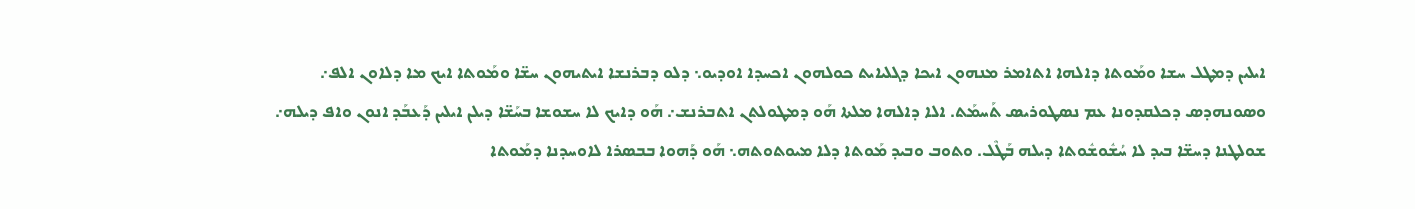ܐܝܠܝܢ ܕܡܛܠ ܚܫܐ ܘܡܰܘܬܐ ܕܐܠܗܐ ܐܬܐܡܪ ܡܢܗܘܢ ܐܝܟܐ ܕܓܠܝܐܝܬ ܟܘܠܗܘܢ ܐܟܚܕܐ ܐܘܕܝܘ܆ ܕܠܘ ܕܒܪܢܫܐ ܐܝܬܝܗܘܢ ܚܫ̈ܐ ܘܡܰܘܬܐ ܐܝܟ ܡܐ ܕܠܐܘܢ ܐܠܦ܇ ܘܣܘܢܗܕܣ ܕܟܠܩܕܘܢܐ ܥܡ ܢܣܛܘܪܝܣ ܬܰܚܡܰܬ. ܐܠܐ ܕܐܠܗܐ ܡܠܬܐ ܗܰܘ ܕܡܛܘܠܬܢ ܐܬܒܪܢܫ܇ ܗܰܘ ܕܐܝܟ ܠܐ ܚܫܘܫܐ ܒܚܰܫ̈ܐ ܕܝܠܢ ܐܝܠܝܢ ܕܰܥܒܰܕ ܐܢܘܢ ܘܐܦ ܕܝܠܗ܇ ܫܘܠܛܢܐ ܕܚܫ̈ܐ ܒܝܕ ܠܐ ܚܳܫܽܘܫܽܘܬܐ ܕܝܠܗ ܒܰܛܶܠ. ܘܬܘܒ ܘܒܝܕ ܡܰܘܬܐ ܕܠܐ ܡܝܘܬܘܬܗ܆ ܗܰܘ ܕܰܗܘܐ ܒܒܣܪܐ ܠܐܘܚܕܢܐ ܕܡܰܘܬܐ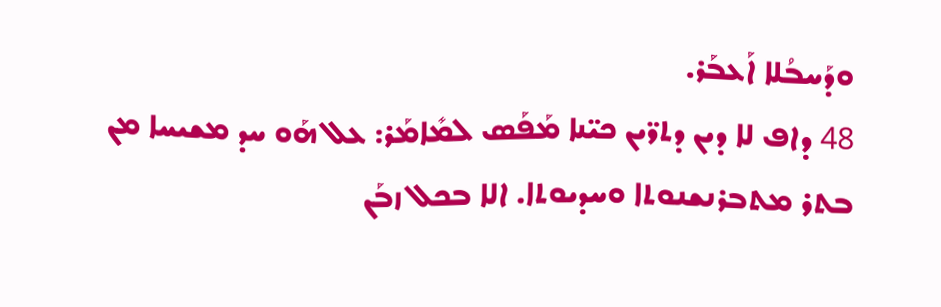ܘܕܰܚܒܳܠܐ ܐܰܥܒܰܪ.
48 ܕܐܦ ܠܐ ܕܝܢ ܕܬܖ̈ܝܢ ܟܝ̈ܢܐ ܡܰܦܰܣ ܠܡܺܐܡܰܪ: ܥܠ ܗܰܘ ܚܕ ܡܫܝܚܐ ܡܢ ܒܬܪ ܡܬܒܪܢܫܢܘܬܐ ܘܚܕܝܘܬܐ. ܐܠܐ ܒܟܠ ܙܒܰܢ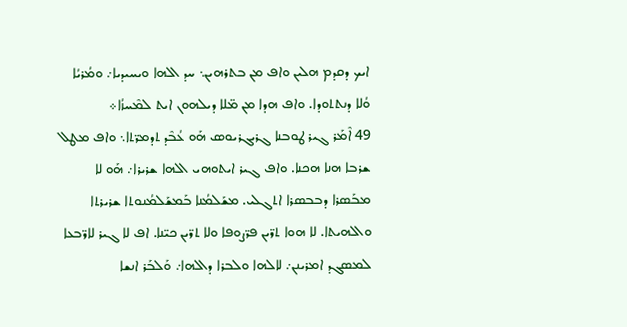ܐܝܟ ܕܩܕܡ ܗܠܝܢ ܘܐܦ ܡܢ ܒܬܪܗܝܢ܆ ܚܕ ܐܠܗܐ ܘܝܚܝܕܝܐ܇ ܘܡܳܪܝܳܐ ܘܳܠܐ ܕܢܬܬܘܕܐ. ܘܐܦ ܗܕܐ ܡܢ ܡ̈ܠܐ ܕܝܠܗܘܢ ܐܝܬ ܠܡܶܚܙܳܐ܀
49 ܐܶܡܰܪ ܓܝܪ ܛܘܒܢܐ ܓܪܝܓܪܝܘܣ ܗܰܘ ܥܳܒܶܕ ܬܕܡܖ̈ܬܐ܆ ܘܐܦ ܡܛܠ ܫܪܒܐ ܗܢܐ ܗܟܢܐ. ܘܐܦ ܓܝܪ ܐܝܬܘܗܝ ܐܠܗܐ ܫܪܝܪܐ܇ ܗܰܘ ܠܐ ܡܒܰܣܪܐ ܕܒܒܣܪܐ ܐܬܓܠܝ. ܡܫܰܠܡܳܢܐ ܒܰܡܫܰܠܡܳܢܘܬܐ ܫܪܝܪܬܐ ܘܐܠܗܝܬܐ. ܠܐ ܗܘܐ ܬܖ̈ܝܢ ܦܖ̈ܨܘܦܐ ܘܠܐ ܬܖ̈ܝܢ ܟܝ̈ܢܐ. ܐܦ ܠܐ ܓܝܪ ܠܐܖ̈ܒܥܐ ܠܡܣܓܕ ܐܡܪܝܢܢ܇ ܠܐܠܗܐ ܘܠܒܪܐ ܕܐܠܗܐ܇ ܘܰܠܒܰܪ ܐܢܫܐ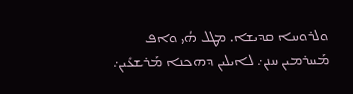ܘܠܪܘܚܐ ܩܕܝܫܐ. ܡܛܠ ܗܳܝ ܘܐܦ ܡܰܚܪܡܝܢ ܚܢܢ܇ ܠܐܝܠܝܢ ܕܗܟܢܐ ܡܰܪܫܥܺܝܢ܇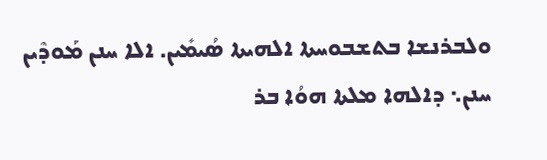ܘܠܒܪܢܫܐ ܒܬܫܒܘܚܬܐ ܐܠܗܝܬܐ ܣܳܝܡܺܝܢ. ܐܠܐ ܚܢܢ ܡܰܘܕܶܝܢ ܚܢܢ܆ ܕܐܠܗܐ ܡܠܬܐ ܗܘܳܐ ܒܪ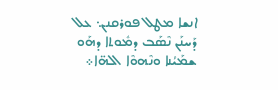ܐܢܫܐ ܡܛܠ ܦܘܪܩܢܢ܆ ܥܠ ܕܰܚܢܰܢ ܢܶܣܰܒ ܕܡܽܘܬܐ ܕܗܰܘ ܫܡܰܝܳܢܐ ܘܢܶܗܘܶܐ ܐܠܗ̈ܐ܀